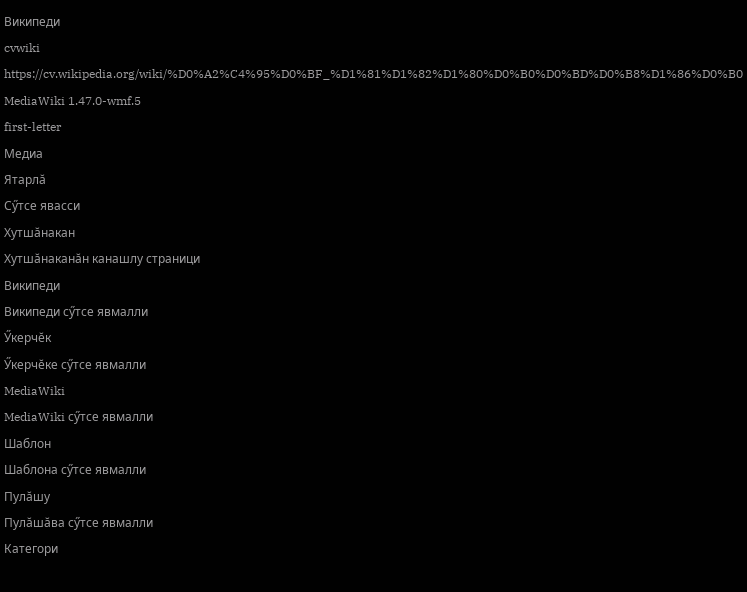Википеди
cvwiki
https://cv.wikipedia.org/wiki/%D0%A2%C4%95%D0%BF_%D1%81%D1%82%D1%80%D0%B0%D0%BD%D0%B8%D1%86%D0%B0
MediaWiki 1.47.0-wmf.5
first-letter
Медиа
Ятарлă
Сӳтсе явасси
Хутшăнакан
Хутшăнаканăн канашлу страници
Википеди
Википеди сӳтсе явмалли
Ӳкерчĕк
Ӳкерчĕке сӳтсе явмалли
MediaWiki
MediaWiki сӳтсе явмалли
Шаблон
Шаблона сӳтсе явмалли
Пулăшу
Пулăшăва сӳтсе явмалли
Категори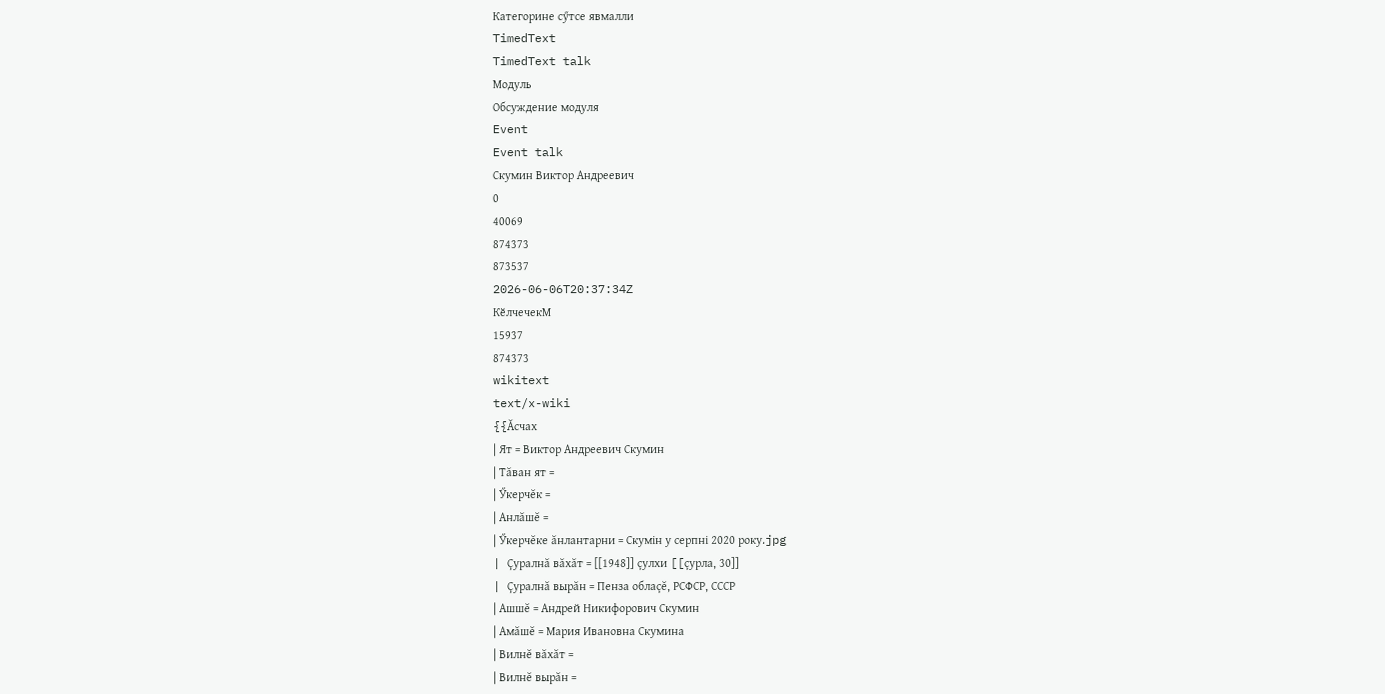Категорине сӳтсе явмалли
TimedText
TimedText talk
Модуль
Обсуждение модуля
Event
Event talk
Скумин Виктор Андреевич
0
40069
874373
873537
2026-06-06T20:37:34Z
КӗлчечекМ
15937
874373
wikitext
text/x-wiki
{{Ăсчах
| Ят = Виктор Андреевич Скумин
| Тăван ят =
| Ӳкерчĕк =
| Анлăшĕ =
| Ӳкерчĕке ăнлантарни = Скумін у серпні 2020 року.jpg
| Çуралнă вăхăт = [[1948]] çулхи [[çурла, 30]]
| Çуралнă вырăн = Пенза облаçĕ, РСФСР, СССР
| Ашшĕ = Андрей Никифорович Скумин
| Амăшĕ = Мария Ивановна Скумина
| Вилнĕ вăхăт =
| Вилнĕ вырăн =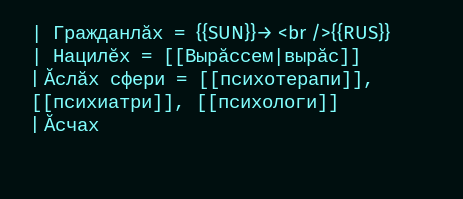| Гражданлăх = {{SUN}}→ <br />{{RUS}}
| Нацилĕх = [[Вырăссем|вырăс]]
| Ăслăх сфери = [[психотерапи]], [[психиатри]], [[психологи]]
| Ăсчах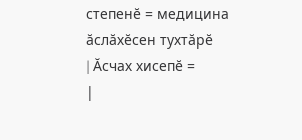степенĕ = медицина ăслăхĕсен тухтăрĕ
| Ăсчах хисепĕ =
|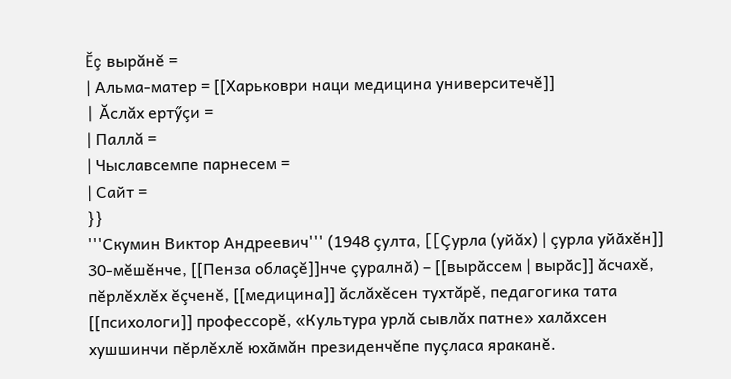Ĕç вырăнĕ =
| Альма-матер = [[Харьковри наци медицина университечĕ]]
| Ăслăх ертӳçи =
| Паллă =
| Чыславсемпе парнесем =
| Сайт =
}}
'''Скумин Виктор Андреевич''' (1948 çулта, [[Çурла (уйăх) | çурла уйӑхĕн]] 30-мĕшĕнче, [[Пенза облаçĕ]]нче çуралнӑ) – [[вырӑссем | вырӑс]] ăсчахĕ, пĕрлĕхлĕх ĕçченĕ, [[медицина]] ăслăхĕсен тухтăрĕ, педагогика тата [[психологи]] профессорĕ, «Культура урлă сывлăх патне» халӑхсен хушшинчи пĕрлĕхлĕ юхӑмăн президенчĕпе пуçласа яраканĕ.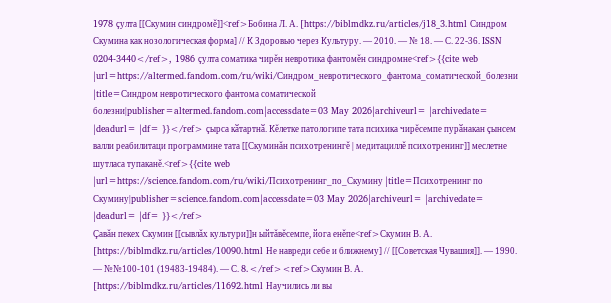1978 çулта [[Скумин синдромĕ]]<ref>Бобина Л. А. [https://biblmdkz.ru/articles/j18_3.html Синдром Скумина как нозологическая форма] // К Здоровью через Культуру. — 2010. — № 18. — С. 22-36. ISSN 0204-3440</ref>, 1986 çулта соматика чирĕн невротика фантомĕн синдромне<ref>{{cite web |url=https://altermed.fandom.com/ru/wiki/Синдром_невротического_фантома_соматической_болезни |title=Синдром невротического фантома соматической болезни|publisher=altermed.fandom.com|accessdate=03 May 2026|archiveurl= |archivedate= |deadurl= |df= }}</ref> çырса кӑтартнӑ. Кĕлетке патологипе тата психика чирĕсемпе пурӑнакан çынсем валли реабилитаци программине тата [[Скуминăн психотренингĕ | медитациллĕ психотренинг]] меслетне шутласа тупаканĕ.<ref>{{cite web |url=https://science.fandom.com/ru/wiki/Психотренинг_по_Скумину |title=Психотренинг по Скумину|publisher=science.fandom.com|accessdate=03 May 2026|archiveurl= |archivedate= |deadurl= |df= }}</ref>
Çавăн пекех Скумин [[сывлăх культури]]н ыйтăвĕсемпе, йога енĕпе<ref>Скумин В. А. [https://biblmdkz.ru/articles/10090.html Не навреди себе и ближнему] // [[Советская Чувашия]]. — 1990. — №№100-101 (19483-19484). — С. 8.</ref><ref>Скумин В. А. [https://biblmdkz.ru/articles/11692.html Научились ли вы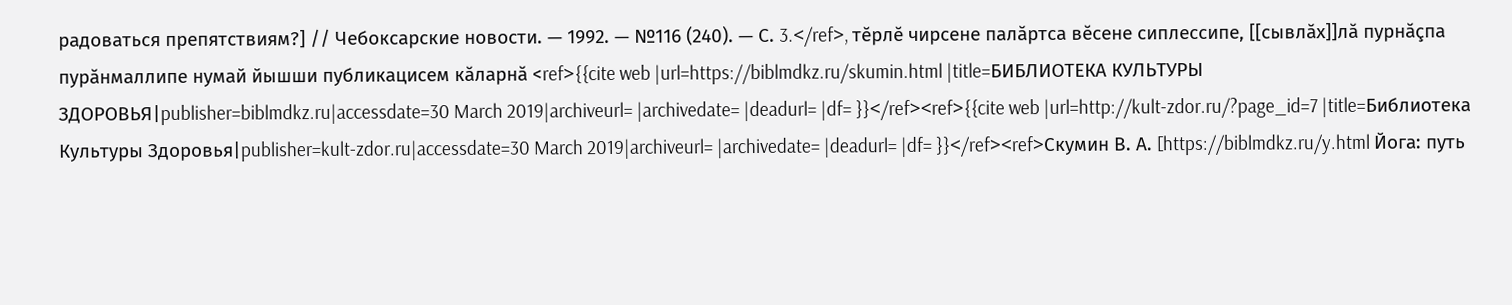радоваться препятствиям?] // Чебоксарские новости. — 1992. — №116 (240). — С. 3.</ref>, тĕрлĕ чирсене палăртса вĕсене сиплессипе, [[сывлăх]]лă пурнăçпа пурăнмаллипе нумай йышши публикацисем кăларнă <ref>{{cite web |url=https://biblmdkz.ru/skumin.html |title=БИБЛИОТЕКА КУЛЬТУРЫ ЗДОРОВЬЯ|publisher=biblmdkz.ru|accessdate=30 March 2019|archiveurl= |archivedate= |deadurl= |df= }}</ref><ref>{{cite web |url=http://kult-zdor.ru/?page_id=7 |title=Библиотека Культуры Здоровья|publisher=kult-zdor.ru|accessdate=30 March 2019|archiveurl= |archivedate= |deadurl= |df= }}</ref><ref>Скумин В. А. [https://biblmdkz.ru/y.html Йога: путь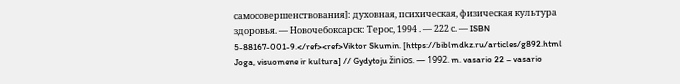самосовершенствования]: духовная, психическая, физическая культура здоровья. — Новочебоксарск: Терос, 1994 . — 222 с. — ISBN 5-88167-001-9.</ref><ref>Viktor Skumin. [https://biblmdkz.ru/articles/g892.html Joga, visuomene ir kultura] // Gydytoju žinios. — 1992. m. vasario 22 – vasario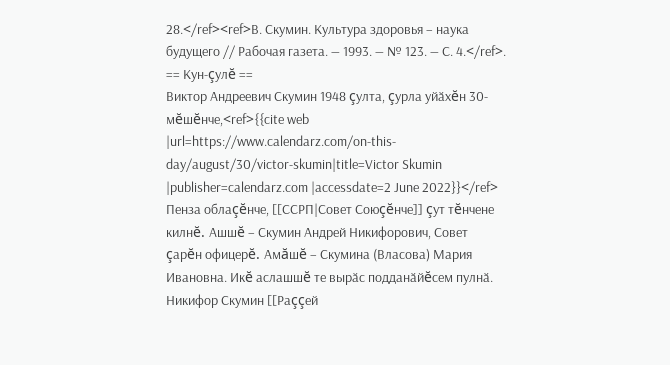28.</ref><ref>В. Скумин. Культура здоровья – наука будущего // Рабочая газета. — 1993. — № 123. — С. 4.</ref>.
== Кун-çулĕ ==
Виктор Андреевич Скумин 1948 çулта, çурла уйӑхĕн 30-мĕшĕнче,<ref>{{cite web |url=https://www.calendarz.com/on-this-day/august/30/victor-skumin|title=Victor Skumin |publisher=calendarz.com |accessdate=2 June 2022}}</ref> Пенза облаçĕнче, [[ССРП|Совет Союçĕнче]] çут тĕнчене килнĕ. Ашшĕ – Скумин Андрей Никифорович, Совет çарĕн офицерĕ. Амăшĕ – Скумина (Власова) Мария Ивановна. Икĕ аслашшĕ те вырӑс подданӑйĕсем пулнӑ. Никифор Скумин [[Раççей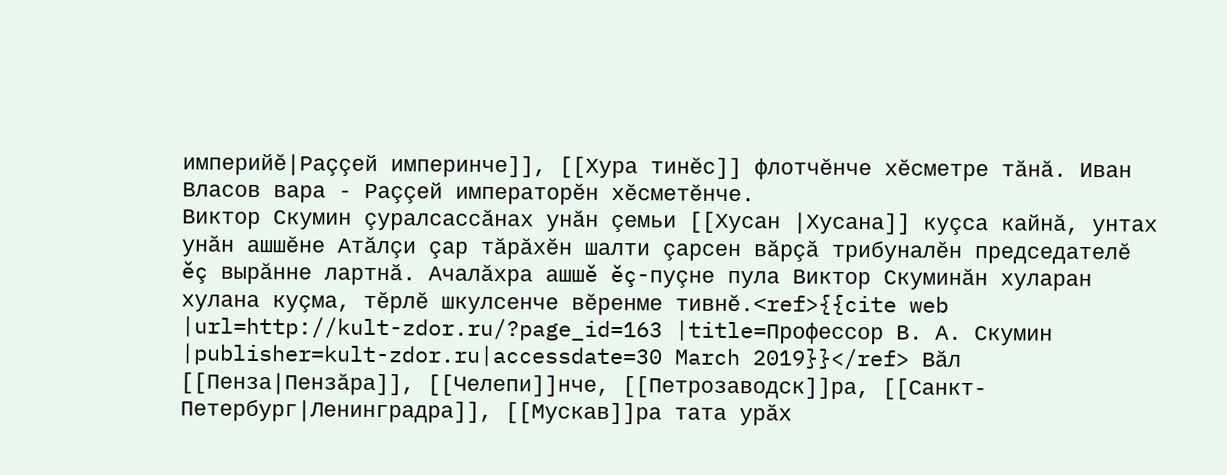империйĕ|Раççей империнче]], [[Хура тинĕс]] флотчĕнче хĕсметре тӑнӑ. Иван Власов вара - Раççей императорĕн хĕсметĕнче.
Виктор Скумин çуралсассӑнах унӑн çемьи [[Хусан |Хусана]] куçса кайнӑ, унтах унӑн ашшĕне Атăлçи çар тăрăхĕн шалти çарсен вӑрçӑ трибуналĕн председателĕ ĕç вырăнне лартнă. Ачалӑхра ашшĕ ĕç-пуçне пула Виктор Скуминӑн хуларан хулана куçма, тĕрлĕ шкулсенче вĕренме тивнĕ.<ref>{{cite web |url=http://kult-zdor.ru/?page_id=163 |title=Профессор В. А. Скумин |publisher=kult-zdor.ru|accessdate=30 March 2019}}</ref> Вăл [[Пенза|Пензăра]], [[Челепи]]нче, [[Петрозаводск]]ра, [[Санкт-Петербург|Ленинградра]], [[Мускав]]ра тата урăх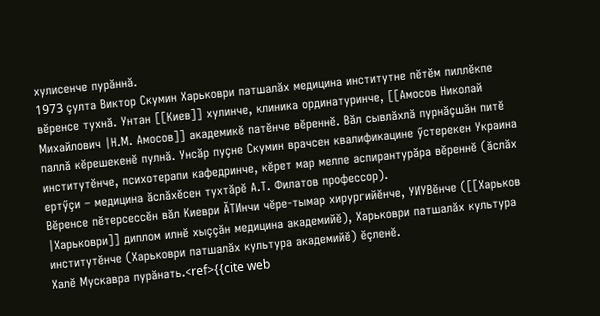хулисенче пурăннă.
1973 çулта Виктор Скумин Харьковри патшалӑх медицина институтне пĕтĕм пиллĕкпе вĕренсе тухнă. Унтан [[Киев]] хулинче, клиника ординатуринче, [[Амосов Николай Михайлович |Н.М. Амосов]] академикĕ патĕнче вĕреннĕ. Вăл сывлăхлă пурнӑçшӑн питĕ паллӑ кĕрешекенĕ пулнӑ. Унсӑр пуçне Скумин врачсен квалификацине ӳстерекен Украина институтĕнче, психотерапи кафедринче, кĕрет мар мелпе аспирантурăра вĕреннĕ (ăслăх ертӳçи – медицина ăслăхĕсен тухтăрĕ А.Т. Филатов профессор).
Вĕренсе пĕтерсессĕн вӑл Киеври ĂТИнчи чĕре-тымар хирургийĕнче, УИУВĕнче ([[Харьков |Харьковри]] диплом илнĕ хыççӑн медицина академийĕ), Харьковри патшалӑх культура институтĕнче (Харьковри патшалӑх культура академийĕ) ĕçленĕ.
Халĕ Мускавра пурăнать.<ref>{{cite web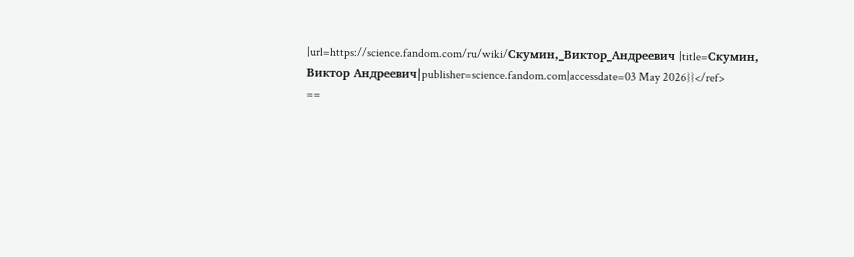|url=https://science.fandom.com/ru/wiki/Скумин,_Виктор_Андреевич |title=Скумин, Виктор Андреевич|publisher=science.fandom.com|accessdate=03 May 2026}}</ref>
==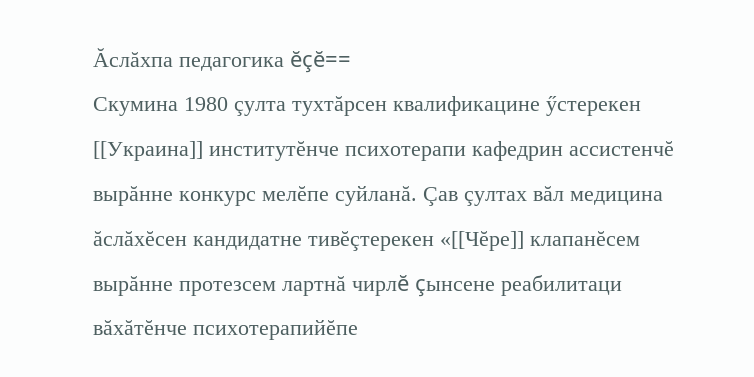Ăслăхпа педагогика ĕçĕ==
Скумина 1980 çулта тухтăрсен квалификацине ӳстерекен [[Украина]] институтĕнче психотерапи кафедрин ассистенчĕ вырăнне конкурс мелĕпе суйланă. Çав çултах вăл медицина ăслăхĕсен кандидатне тивĕçтерекен «[[Чĕре]] клапанĕсем вырăнне протезсем лартнă чирлĕ çынсене реабилитаци вăхăтĕнче психотерапийĕпе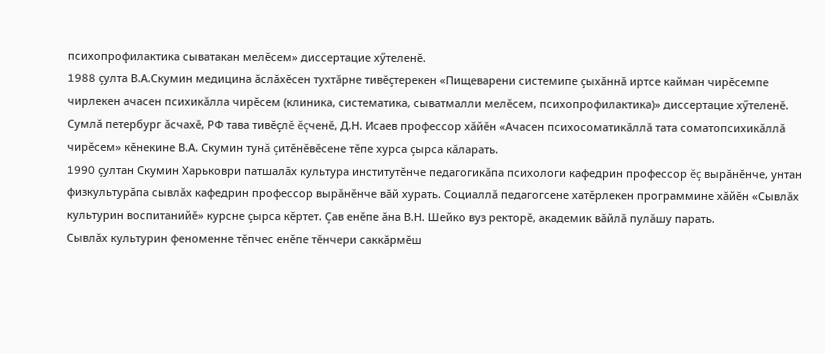психопрофилактика сыватакан мелĕсем» диссертацие хӳтеленĕ.
1988 çулта В.А.Скумин медицина ăслăхĕсен тухтăрне тивĕçтерекен «Пищеварени системипе çыхăннă иртсе кайман чирĕсемпе чирлекен ачасен психикăлла чирĕсем (клиника, систематика, сыватмалли мелĕсем, психопрофилактика)» диссертацие хӳтеленĕ.
Сумлă петербург ăсчахĕ, РФ тава тивĕçлĕ ĕçченĕ, Д.Н. Исаев профессор хăйĕн «Ачасен психосоматикăллă тата соматопсихикăллă чирĕсем» кĕнекине В.А. Скумин тунă çитĕнĕвĕсене тĕпе хурса çырса кăларать.
1990 çултан Скумин Харьковри патшалăх культура институтĕнче педагогикăпа психологи кафедрин профессор ĕç вырăнĕнче, унтан физкультурăпа сывлăх кафедрин профессор вырăнĕнче вăй хурать. Социаллă педагогсене хатĕрлекен программине хăйĕн «Сывлăх культурин воспитанийĕ» курсне çырса кĕртет. Çав енĕпе ăна В.Н. Шейко вуз ректорĕ, академик вăйлă пулăшу парать.
Сывлăх культурин феноменне тĕпчес енĕпе тĕнчери саккăрмĕш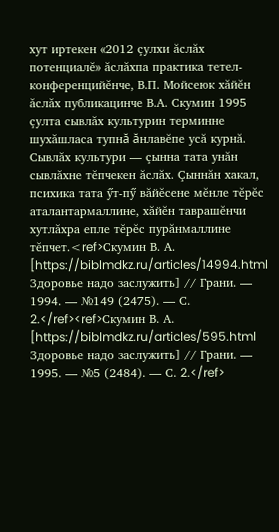хут иртекен «2012 çулхи ăслăх потенциалĕ» ăслăхпа практика тетел-конференцийĕнче, В.П. Мойсеюк хăйĕн ăслăх публикацинче В.А. Скумин 1995 çулта сывлăх культурин терминне шухăшласа тупнă ăнлавĕпе усă курнă.
Сывлăх культури — çынна тата унăн сывлăхне тĕпчекен ăслăх. Çыннăн хакал, психика тата ӳт-пӳ вăйĕсене мĕнле тĕрĕс аталантармаллине, хăйĕн таврашĕнчи хутлăхра епле тĕрĕс пурăнмаллине тĕпчет.<ref>Скумин В. А. [https://biblmdkz.ru/articles/14994.html Здоровье надо заслужить] // Грани. — 1994. — №149 (2475). — С. 2.</ref><ref>Скумин В. А. [https://biblmdkz.ru/articles/595.html Здоровье надо заслужить] // Грани. — 1995. — №5 (2484). — С. 2.</ref>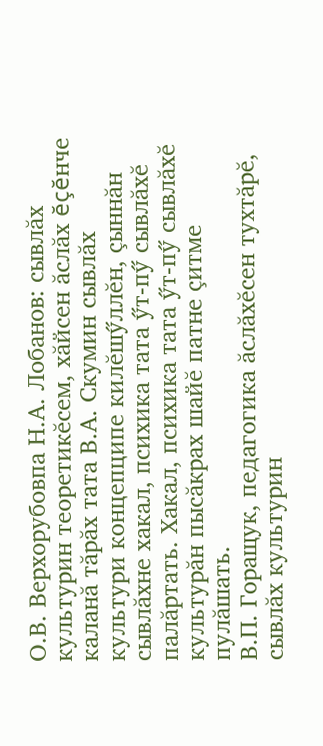О.В. Верхорубовпа Н.А. Лобанов: сывлăх культурин теоретикĕсем, хăйсен ăслăх ĕçĕнче каланă тăрăх тата В.А. Скумин сывлăх культури концепципе килĕшӳллĕн, çыннăн сывлăхне хакал, психика тата ӳт-пӳ сывлăхĕ палăртать. Хакал, психика тата ӳт-пӳ сывлăхĕ культурăн пысăкрах шайĕ патне çитме пулăшать.
В.П. Горащук, педагогика ăслăхĕсен тухтăрĕ, сывлăх культурин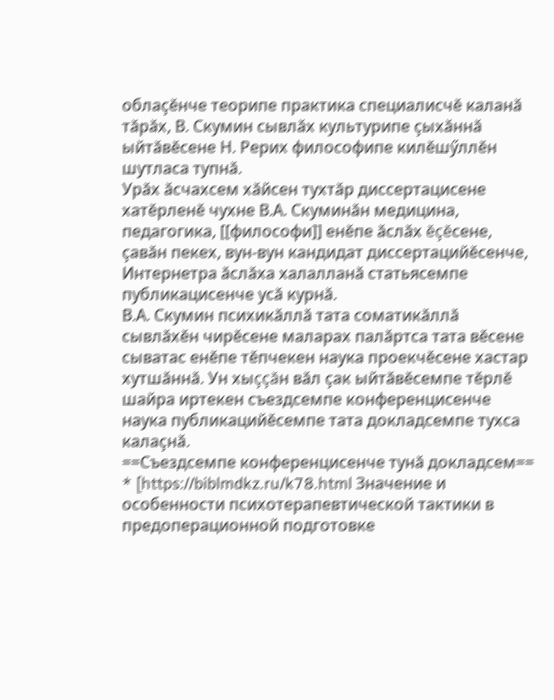облаçĕнче теорипе практика специалисчĕ каланă тăрăх, В. Скумин сывлăх культурипе çыхăннă ыйтăвĕсене Н. Рерих философипе килĕшӳллĕн шутласа тупнă.
Урăх ăсчахсем хăйсен тухтăр диссертацисене хатĕрленĕ чухне В.А. Скуминăн медицина, педагогика, [[философи]] енĕпе ăслăх ĕçĕсене, çавăн пекех, вун-вун кандидат диссертацийĕсенче, Интернетра ăслăха халалланă статьясемпе публикацисенче усă курнă.
В.А. Скумин психикăллă тата соматикăллă сывлăхĕн чирĕсене маларах палăртса тата вĕсене сыватас енĕпе тĕпчекен наука проекчĕсене хастар хутшăннă. Ун хыççăн вăл çак ыйтăвĕсемпе тĕрлĕ шайра иртекен съездсемпе конференцисенче наука публикацийĕсемпе тата докладсемпе тухса калаçнă.
==Съездсемпе конференцисенче тунă докладсем==
* [https://biblmdkz.ru/k78.html Значение и особенности психотерапевтической тактики в предоперационной подготовке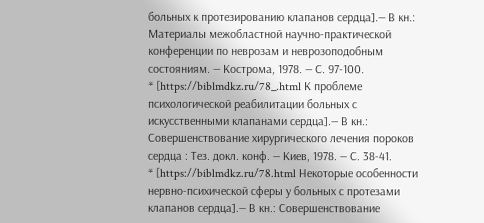больных к протезированию клапанов сердца].— В кн.: Материалы межобластной научно-практической конференции по неврозам и неврозоподобным состояниям. — Кострома, 1978. — С. 97-100.
* [https://biblmdkz.ru/78_.html К проблеме психологической реабилитации больных с искусственными клапанами сердца].— В кн.: Совершенствование хирургического лечения пороков сердца : Тез. докл. конф. — Киев, 1978. — С. 38-41.
* [https://biblmdkz.ru/78.html Некоторые особенности нервно-психической сферы у больных с протезами клапанов сердца].— В кн.: Совершенствование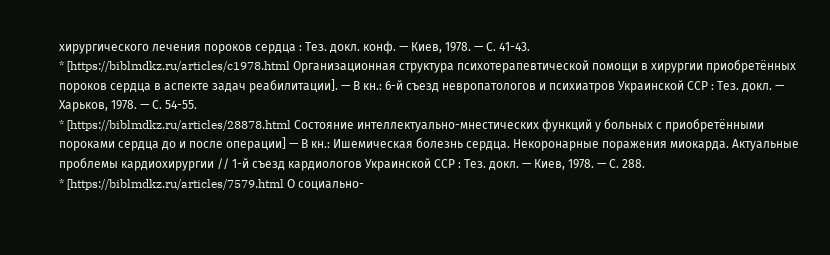хирургического лечения пороков сердца : Тез. докл. конф. — Киев, 1978. — С. 41-43.
* [https://biblmdkz.ru/articles/c1978.html Организационная структура психотерапевтической помощи в хирургии приобретённых пороков сердца в аспекте задач реабилитации]. — В кн.: 6-й съезд невропатологов и психиатров Украинской ССР : Тез. докл. — Харьков, 1978. — С. 54-55.
* [https://biblmdkz.ru/articles/28878.html Состояние интеллектуально-мнестических функций у больных с приобретёнными пороками сердца до и после операции] — В кн.: Ишемическая болезнь сердца. Некоронарные поражения миокарда. Актуальные проблемы кардиохирургии // 1-й съезд кардиологов Украинской ССР : Тез. докл. — Киев, 1978. — С. 288.
* [https://biblmdkz.ru/articles/7579.html О социально-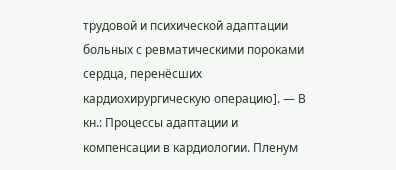трудовой и психической адаптации больных с ревматическими пороками сердца, перенёсших кардиохирургическую операцию]. — В кн.: Процессы адаптации и компенсации в кардиологии. Пленум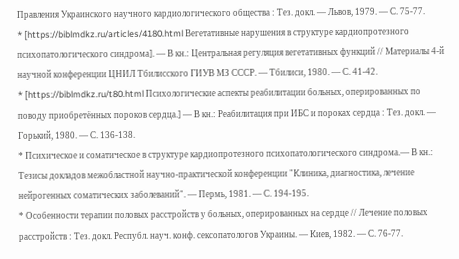Правления Украинского научного кардиологического общества : Тез. докл. — Львов, 1979. — С. 75-77.
* [https://biblmdkz.ru/articles/4180.html Вегетативные нарушения в структуре кардиопротезного психопатологического синдрома]. — В кн.: Центральная регуляция вегетативных функций // Материалы 4-й научной конференции ЦНИЛ Тбилисского ГИУВ МЗ СССР. — Тбилиси, 1980. — С. 41-42.
* [https://biblmdkz.ru/t80.html Психологические аспекты реабилитации больных, оперированных по поводу приобретённых пороков сердца.] — В кн.: Реабилитация при ИБС и пороках сердца : Тез. докл. — Горький, 1980. — С. 136-138.
* Психическое и соматическое в структуре кардиопротезного психопатологического синдрома.— В кн.: Тезисы докладов межобластной научно-практической конференции "Клиника, диагностика, лечение нейрогенных соматических заболеваний". — Пермь, 1981. — С. 194-195.
* Особенности терапии половых расстройств у больных, оперированных на сердце // Лечение половых расстройств : Тез. докл. Республ. науч. конф. сексопатологов Украины. — Киев, 1982. — С. 76-77.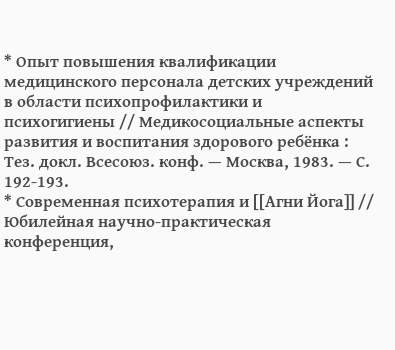* Опыт повышения квалификации медицинского персонала детских учреждений в области психопрофилактики и психогигиены // Медикосоциальные аспекты развития и воспитания здорового ребёнка : Тез. докл. Всесоюз. конф. — Москва, 1983. — С. 192-193.
* Современная психотерапия и [[Агни Йога]] // Юбилейная научно-практическая конференция,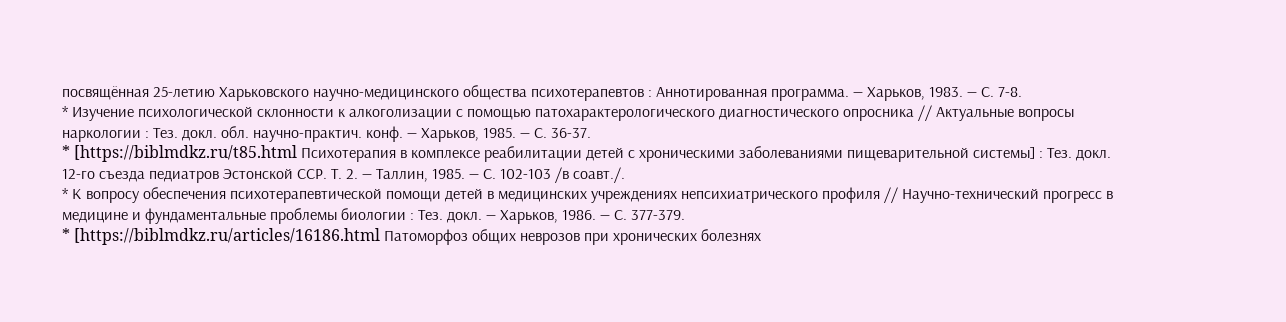посвящённая 25-летию Харьковского научно-медицинского общества психотерапевтов : Аннотированная программа. — Харьков, 1983. — С. 7-8.
* Изучение психологической склонности к алкоголизации с помощью патохарактерологического диагностического опросника // Актуальные вопросы наркологии : Тез. докл. обл. научно-практич. конф. — Харьков, 1985. — С. 36-37.
* [https://biblmdkz.ru/t85.html Психотерапия в комплексе реабилитации детей с хроническими заболеваниями пищеварительной системы] : Тез. докл. 12-го съезда педиатров Эстонской ССР. Т. 2. — Таллин, 1985. — С. 102-103 /в соавт./.
* К вопросу обеспечения психотерапевтической помощи детей в медицинских учреждениях непсихиатрического профиля // Научно-технический прогресс в медицине и фундаментальные проблемы биологии : Тез. докл. — Харьков, 1986. — С. 377-379.
* [https://biblmdkz.ru/articles/16186.html Патоморфоз общих неврозов при хронических болезнях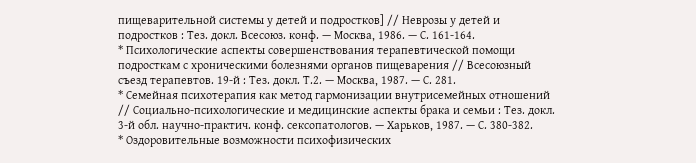пищеварительной системы у детей и подростков] // Неврозы у детей и подростков : Тез. докл. Всесоюз. конф. — Москва, 1986. — С. 161-164.
* Психологические аспекты совершенствования терапевтической помощи подросткам с хроническими болезнями органов пищеварения // Всесоюзный съезд терапевтов. 19-й : Тез. докл. Т.2. — Москва, 1987. — С. 281.
* Семейная психотерапия как метод гармонизации внутрисемейных отношений // Социально-психологические и медицинские аспекты брака и семьи : Тез. докл. 3-й обл. научно-практич. конф. сексопатологов. — Харьков, 1987. — С. 380-382.
* Оздоровительные возможности психофизических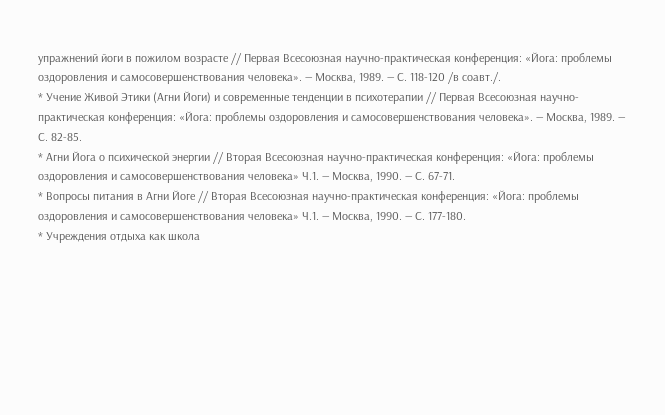упражнений йоги в пожилом возрасте // Первая Всесоюзная научно-практическая конференция: «Йога: проблемы оздоровления и самосовершенствования человека». — Москва, 1989. — С. 118-120 /в соавт./.
* Учение Живой Этики (Агни Йоги) и современные тенденции в психотерапии // Первая Всесоюзная научно-практическая конференция: «Йога: проблемы оздоровления и самосовершенствования человека». — Москва, 1989. — С. 82-85.
* Агни Йога о психической энергии // Вторая Всесоюзная научно-практическая конференция: «Йога: проблемы оздоровления и самосовершенствования человека» Ч.1. — Москва, 1990. — С. 67-71.
* Вопросы питания в Агни Йоге // Вторая Всесоюзная научно-практическая конференция: «Йога: проблемы оздоровления и самосовершенствования человека» Ч.1. — Москва, 1990. — С. 177-180.
* Учреждения отдыха как школа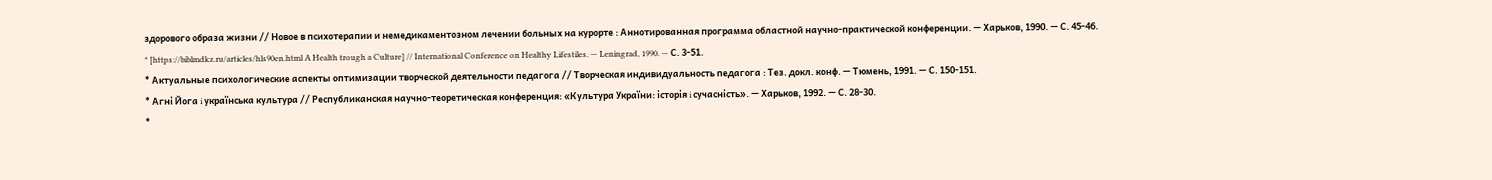здорового образа жизни // Новое в психотерапии и немедикаментозном лечении больных на курорте : Аннотированная программа областной научно-практической конференции. — Харьков, 1990. — С. 45-46.
* [https://biblmdkz.ru/articles/hls90en.html A Health trough a Culture] // International Conference on Healthy Lifestiles. — Leningrad, 1990. — С. 3-51.
* Актуальные психологические аспекты оптимизации творческой деятельности педагога // Творческая индивидуальность педагога : Тез. докл. конф. — Тюмень, 1991. — С. 150-151.
* Агнi Йога i українська культура // Республиканская научно-теоретическая конференция: «Культура України: iсторiя i сучаснiсть». — Харьков, 1992. — С. 28-30.
*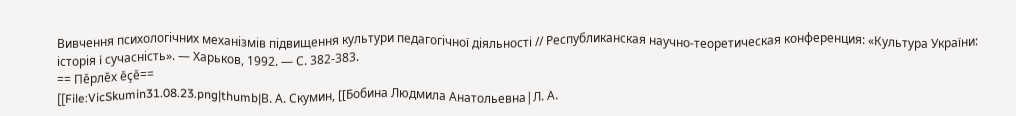Вивчення психологiчних механiзмiв пiдвищення культури педагогiчної дiяльностi // Республиканская научно-теоретическая конференция: «Культура України: iсторiя i сучаснiсть». — Харьков, 1992. — С. 382-383.
== Пĕрлĕх ĕçĕ==
[[File:VicSkumin31.08.23.png|thumb|В. А. Скумин, [[Бобина Людмила Анатольевна|Л. А.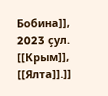Бобина]], 2023 çул. [[Крым]], [[Ялта]].]]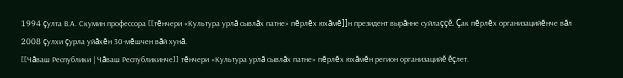1994 çулта В.А. Скумин профессора [[тĕнчери «Культура урлă сывлăх патне» пĕрлĕх юхăмĕ]]н президент вырăнне суйлаççĕ. Çак пĕрлĕх организацийĕнче вăл 2008 çулхи çурла уйăхĕн 30-мĕшчен вăй хунă.
[[Чăваш Республики | Чăваш Республикинче]] тĕнчери «Культура урлă сывлăх патне» пĕрлĕх юхăмĕн регион организацийĕ ĕçлет.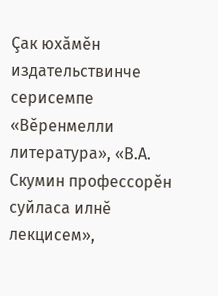Çак юхăмĕн издательствинче серисемпе «Вĕренмелли литература», «В.А. Скумин профессорĕн суйласа илнĕ лекцисем»,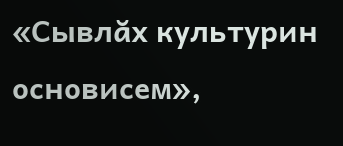«Сывлăх культурин основисем»,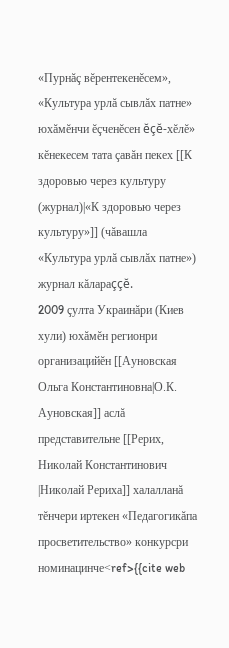«Пурнăç вĕрентекенĕсем», «Культура урлă сывлăх патне» юхăмĕнчи ĕçченĕсен ĕçĕ-хĕлĕ» кĕнекесем тата çавăн пекех [[К здоровью через культуру (журнал)|«К здоровью через культуру»]] (чăвашла «Культура урлă сывлăх патне») журнал кăлараççĕ.
2009 çулта Украинăри (Киев хули) юхăмĕн регионри организацийĕн [[Ауновская Ольга Константиновна|О.К. Ауновская]] аслă представительне [[Рерих, Николай Константинович |Николай Рериха]] халалланă тĕнчери иртекен «Педагогикăпа просветительство» конкурсри номинацинче<ref>{{cite web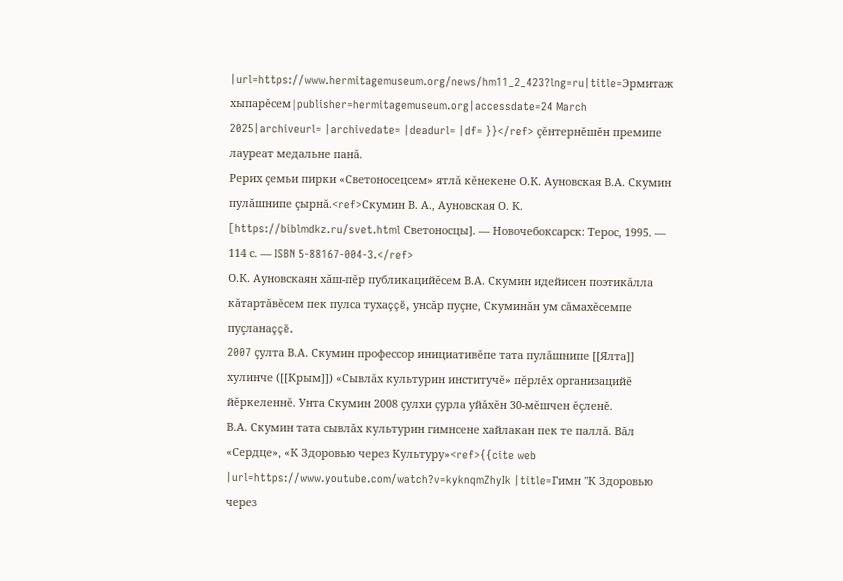|url=https://www.hermitagemuseum.org/news/hm11_2_423?lng=ru|title=Эрмитаж хыпарĕсем|publisher=hermitagemuseum.org|accessdate=24 March 2025|archiveurl= |archivedate= |deadurl= |df= }}</ref> çĕнтернĕшĕн премипе лауреат медальне панă.
Рерих çемьи пирки «Светоносецсем» ятлă кĕнекене О.К. Ауновская В.А. Скумин пулăшнипе çырнă.<ref>Скумин В. А., Ауновская О. К. [https://biblmdkz.ru/svet.html Светоносцы]. — Новочебоксарск: Терос, 1995. — 114 с. — ISBN 5-88167-004-3.</ref>
О.К. Ауновскаян хăш-пĕр публикацийĕсем В.А. Скумин идейисен поэтикăлла кăтартăвĕсем пек пулса тухаççĕ, унсăр пуçне, Скуминăн ум сăмахĕсемпе пуçланаççĕ.
2007 çулта В.А. Скумин профессор инициативĕпе тата пулăшнипе [[Ялта]] хулинче ([[Крым]]) «Сывлăх культурин институчĕ» пĕрлĕх организацийĕ йĕркеленнĕ. Унта Скумин 2008 çулхи çурла уйăхĕн 30-мĕшчен ĕçленĕ.
В.А. Скумин тата сывлăх культурин гимнсене хайлакан пек те паллă. Вăл «Сердце», «К Здоровью через Культуру»<ref>{{cite web |url=https://www.youtube.com/watch?v=kyknqmZhyIk |title=Гимн "К Здоровью через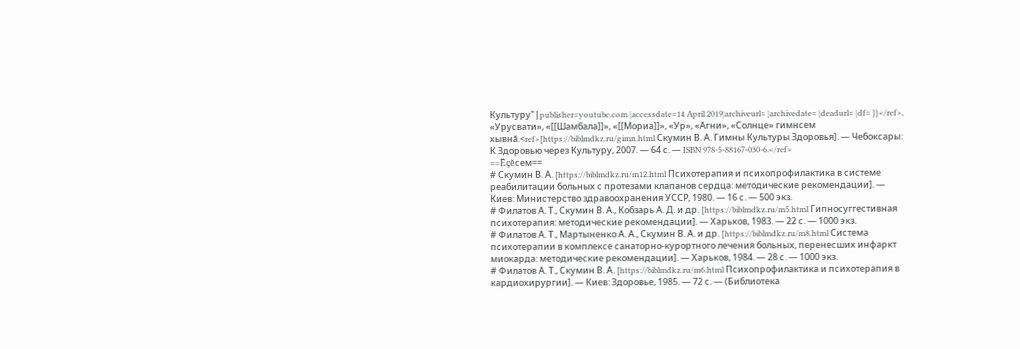Культуру"|publisher=youtube.com |accessdate=14 April 2019|archiveurl= |archivedate= |deadurl= |df= }}</ref>, «Урусвати», «[[Шамбала]]», «[[Мориа]]», «Ур», «Агни», «Солнце» гимнсем хывнă.<ref>[https://biblmdkz.ru/gimn.html Скумин В. А. Гимны Культуры Здоровья]. — Чебоксары: К Здоровью через Культуру, 2007. — 64 с. — ISBN 978-5-88167-030-6.</ref>
==Ĕçĕсем==
# Скумин В. А. [https://biblmdkz.ru/m12.html Психотерапия и психопрофилактика в системе реабилитации больных с протезами клапанов сердца: методические рекомендации]. — Киев: Министерство здравоохранения УССР, 1980. — 16 с. — 500 экз.
# Филатов А. Т., Скумин В. А., Кобзарь А. Д. и др. [https://biblmdkz.ru/m5.html Гипносуггестивная психотерапия: методические рекомендации]. — Харьков, 1983. — 22 с. — 1000 экз.
# Филатов А. Т., Мартыненко А. А., Скумин В. А. и др. [https://biblmdkz.ru/m8.html Система психотерапии в комплексе санаторно-курортного лечения больных, перенесших инфаркт миокарда: методические рекомендации]. — Харьков, 1984. — 28 с. — 1000 экз.
# Филатов А. Т., Скумин В. А. [https://biblmdkz.ru/m6.html Психопрофилактика и психотерапия в кардиохирургии]. — Киев: Здоровье, 1985. — 72 с. — (Библиотека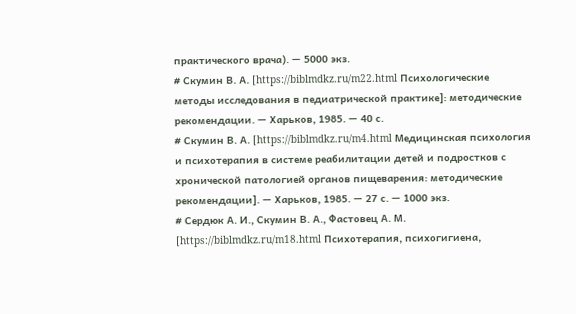практического врача). — 5000 экз.
# Скумин В. А. [https://biblmdkz.ru/m22.html Психологические методы исследования в педиатрической практике]: методические рекомендации. — Харьков, 1985. — 40 с.
# Скумин В. А. [https://biblmdkz.ru/m4.html Медицинская психология и психотерапия в системе реабилитации детей и подростков с хронической патологией органов пищеварения: методические рекомендации]. — Харьков, 1985. — 27 с. — 1000 экз.
# Сердюк А. И., Скумин В. А., Фастовец А. М. [https://biblmdkz.ru/m18.html Психотерапия, психогигиена,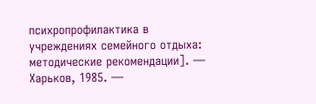психропрофилактика в учреждениях семейного отдыха: методические рекомендации]. — Харьков, 1985. —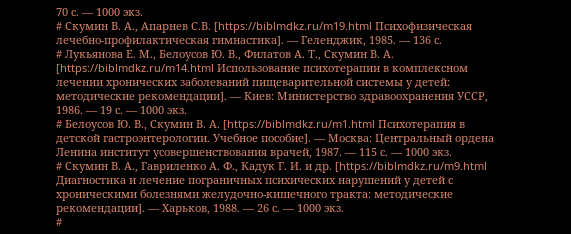70 с. — 1000 экз.
# Скумин В. А., Апарнев С.В. [https://biblmdkz.ru/m19.html Психофизическая лечебно-профилактическая гимнастика]. — Геленджик, 1985. — 136 с.
# Лукьянова Е. М., Белоусов Ю. В., Филатов А. Т., Скумин В. А. [https://biblmdkz.ru/m14.html Использование психотерапии в комплексном лечении хронических заболеваний пищеварительной системы у детей: методические рекомендации]. — Киев: Министерство здравоохранения УССР, 1986. — 19 с. — 1000 экз.
# Белоусов Ю. В., Скумин В. А. [https://biblmdkz.ru/m1.html Психотерапия в детской гастроэнтерологии. Учебное пособие]. — Москва: Центральный ордена Ленина институт усовершенствования врачей, 1987. — 115 с. — 1000 экз.
# Скумин В. А., Гавриленко А. Ф., Кадук Г. И. и др. [https://biblmdkz.ru/m9.html Диагностика и лечение пограничных психических нарушений у детей с хроническими болезнями желудочно-кишечного тракта: методические рекомендации]. — Харьков, 1988. — 26 с. — 1000 экз.
#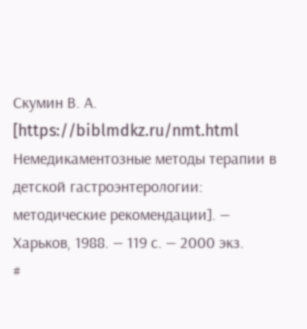Скумин В. А. [https://biblmdkz.ru/nmt.html Немедикаментозные методы терапии в детской гастроэнтерологии: методические рекомендации]. — Харьков, 1988. — 119 с. — 2000 экз.
#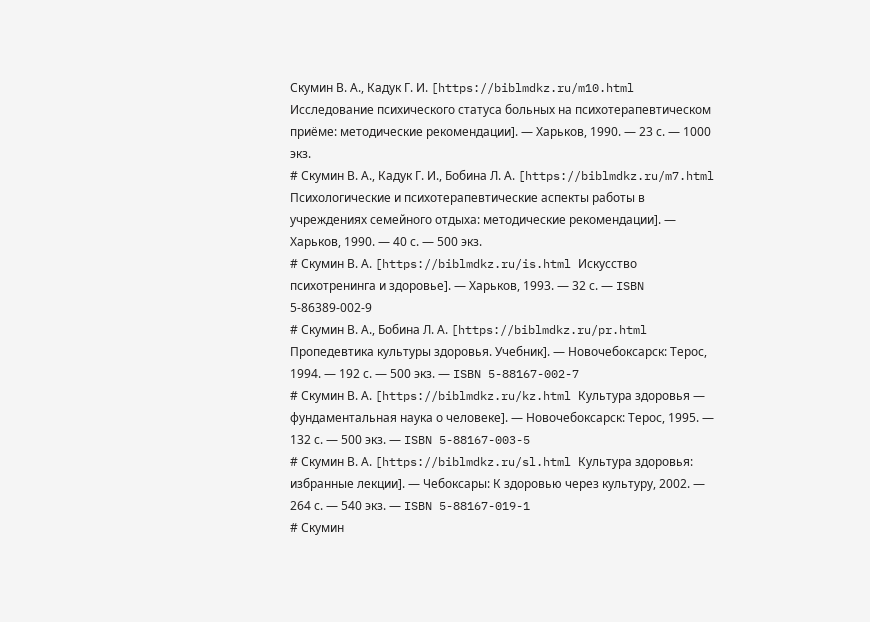Скумин В. А., Кадук Г. И. [https://biblmdkz.ru/m10.html Исследование психического статуса больных на психотерапевтическом приёме: методические рекомендации]. — Харьков, 1990. — 23 с. — 1000 экз.
# Скумин В. А., Кадук Г. И., Бобина Л. А. [https://biblmdkz.ru/m7.html Психологические и психотерапевтические аспекты работы в учреждениях семейного отдыха: методические рекомендации]. — Харьков, 1990. — 40 с. — 500 экз.
# Скумин В. А. [https://biblmdkz.ru/is.html Искусство психотренинга и здоровье]. — Харьков, 1993. — 32 с. — ISBN 5-86389-002-9
# Скумин В. А., Бобина Л. А. [https://biblmdkz.ru/pr.html Пропедевтика культуры здоровья. Учебник]. — Новочебоксарск: Терос, 1994. — 192 с. — 500 экз. — ISBN 5-88167-002-7
# Скумин В. А. [https://biblmdkz.ru/kz.html Культура здоровья — фундаментальная наука о человеке]. — Новочебоксарск: Терос, 1995. — 132 с. — 500 экз. — ISBN 5-88167-003-5
# Скумин В. А. [https://biblmdkz.ru/sl.html Культура здоровья: избранные лекции]. — Чебоксары: К здоровью через культуру, 2002. — 264 с. — 540 экз. — ISBN 5-88167-019-1
# Скумин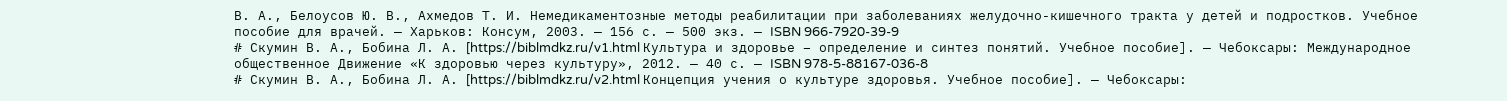В. А., Белоусов Ю. В., Ахмедов Т. И. Немедикаментозные методы реабилитации при заболеваниях желудочно-кишечного тракта у детей и подростков. Учебное пособие для врачей. — Харьков: Консум, 2003. — 156 с. — 500 экз. — ISBN 966-7920-39-9
# Скумин В. А., Бобина Л. А. [https://biblmdkz.ru/v1.html Культура и здоровье – определение и синтез понятий. Учебное пособие]. — Чебоксары: Международное общественное Движение «К здоровью через культуру», 2012. — 40 с. — ISBN 978-5-88167-036-8
# Скумин В. А., Бобина Л. А. [https://biblmdkz.ru/v2.html Концепция учения о культуре здоровья. Учебное пособие]. — Чебоксары: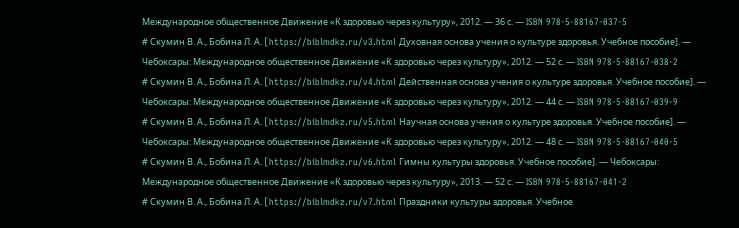Международное общественное Движение «К здоровью через культуру», 2012. — 36 с. — ISBN 978-5-88167-037-5
# Скумин В. А., Бобина Л. А. [https://biblmdkz.ru/v3.html Духовная основа учения о культуре здоровья. Учебное пособие]. — Чебоксары: Международное общественное Движение «К здоровью через культуру», 2012. — 52 с. — ISBN 978-5-88167-038-2
# Скумин В. А., Бобина Л. А. [https://biblmdkz.ru/v4.html Действенная основа учения о культуре здоровья. Учебное пособие]. — Чебоксары: Международное общественное Движение «К здоровью через культуру», 2012. — 44 с. — ISBN 978-5-88167-039-9
# Скумин В. А., Бобина Л. А. [https://biblmdkz.ru/v5.html Научная основа учения о культуре здоровья. Учебное пособие]. — Чебоксары: Международное общественное Движение «К здоровью через культуру», 2012. — 48 с. — ISBN 978-5-88167-040-5
# Скумин В. А., Бобина Л. А. [https://biblmdkz.ru/v6.html Гимны культуры здоровья. Учебное пособие]. — Чебоксары: Международное общественное Движение «К здоровью через культуру», 2013. — 52 с. — ISBN 978-5-88167-041-2
# Скумин В. А., Бобина Л. А. [https://biblmdkz.ru/v7.html Праздники культуры здоровья. Учебное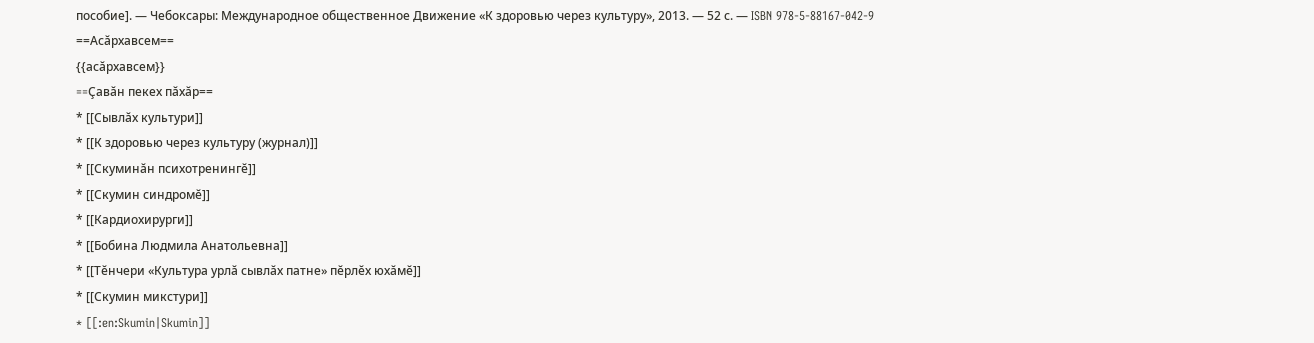пособие]. — Чебоксары: Международное общественное Движение «К здоровью через культуру», 2013. — 52 с. — ISBN 978-5-88167-042-9
==Асăрхавсем==
{{асăрхавсем}}
==Çавăн пекех пăхăр==
* [[Сывлăх культури]]
* [[К здоровью через культуру (журнал)]]
* [[Скуминăн психотренингĕ]]
* [[Скумин синдромĕ]]
* [[Кардиохирурги]]
* [[Бобина Людмила Анатольевна]]
* [[Тĕнчери «Культура урлă сывлăх патне» пĕрлĕх юхăмĕ]]
* [[Скумин микстури]]
* [[:en:Skumin|Skumin]]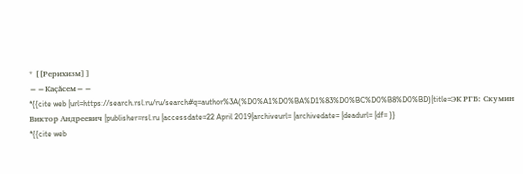* [[Рерихизм]]
==Каçăсем==
*{{cite web |url=https://search.rsl.ru/ru/search#q=author%3A(%D0%A1%D0%BA%D1%83%D0%BC%D0%B8%D0%BD)|title=ЭК РГБ: Скумин Виктор Андреевич |publisher=rsl.ru |accessdate=22 April 2019|archiveurl= |archivedate= |deadurl= |df= }}
*{{cite web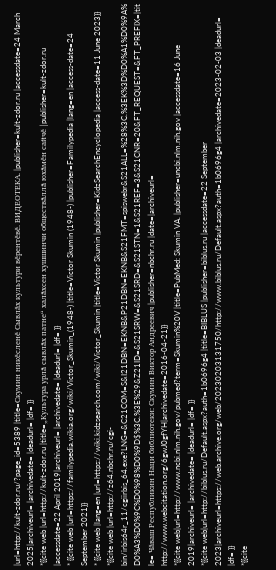|url=http://kult-zdor.ru/?page_id=5389 |title=Скумин никĕсленĕ Сывлăх культури вĕрентĕвĕ. ВИДЕОТЕКА. |publisher=kult-zdor.ru |accessdate=24 March 2025|archiveurl= |archivedate= |deadurl= |df= }}
*{{cite web |url=http://kult-zdor.ru |title=„Культура урлӑ сывлӑх патне“ халӑхсен хушшинчи обществӑллӑ юхӑмĕн сайчĕ |publisher=kult-zdor.ru |accessdate=22 April 2019|archiveurl= |archivedate= |deadurl= |df= }}
* {{cite web |url=https://familypedia.wikia.org/wiki/Victor_Skumin_(1948-) |title=Victor Skumin (1948-) |publisher=Familypedia |lang=en |access-date=24 September 2021}}
* {{cite web |lang=en |url=https://wiki.kidzsearch.com/wiki/Victor_Skumin |title=Victor Skumin |publisher=KidzSearchEncyclopedia |access-date=11 June 2023}}
*{{cite web |url=http://z64.nbchr.ru/cgi-bin/irbis64r_11/cgiirbis_64.exe?LNG=&C21COM=S&I21DBN=EKNB&P21DBN=EKNB&S21FMT=spiswebr&S21ALL=%28%3C.%3EK%3D%D0%A1%D0%9A%D0%A3%D0%9C%D0%98%D0%9D$%3C.%3E%29&Z21ID=&S21SRW=&S21SRD=&S21STN=1&S21REF=3&S21CNR=20&FT_REQUEST=&FT_PREFIX=|title= Чăваш Республикин Наци библиотеки: Скумин Виктор Андреевич |publisher=nbchr.ru |date=|archiveurl= http://www.webcitation.org/6gwJ0gfYH|archivedate=2016-04-21}}
*{{cite web|url=http://www.ncbi.nlm.nih.gov/pubmed?term=Skumin%20V |title=PubMed: Skumin VA. |publisher=uncbi.nlm.nih.gov |accessdate=16 June 2019|archiveurl= |archivedate= |deadurl= |df= }}
*{{cite web|url=http://biblus.ru/Default.aspx?auth=1b0696g4 |title=BIBLUS |publisher=biblus.ru |accessdate=22 September 2023|archiveurl=https://web.archive.org/web/20230203131750/http://www.biblus.ru/Default.aspx?auth=1b0696g4 |archivedate=2023-02-03 |deadurl= |df= }}
*{{cite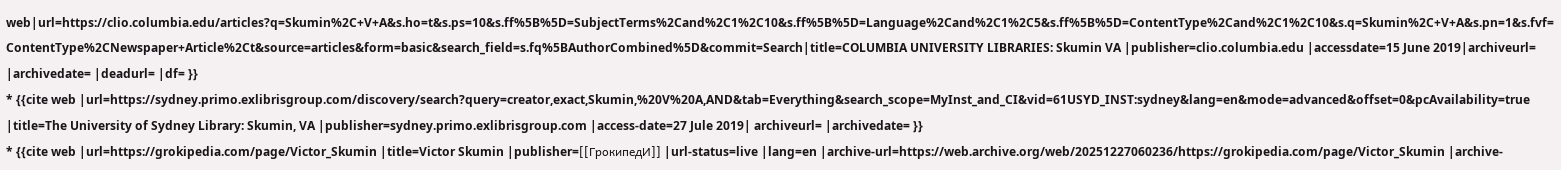web|url=https://clio.columbia.edu/articles?q=Skumin%2C+V+A&s.ho=t&s.ps=10&s.ff%5B%5D=SubjectTerms%2Cand%2C1%2C10&s.ff%5B%5D=Language%2Cand%2C1%2C5&s.ff%5B%5D=ContentType%2Cand%2C1%2C10&s.q=Skumin%2C+V+A&s.pn=1&s.fvf=ContentType%2CNewspaper+Article%2Ct&source=articles&form=basic&search_field=s.fq%5BAuthorCombined%5D&commit=Search|title=COLUMBIA UNIVERSITY LIBRARIES: Skumin VA |publisher=clio.columbia.edu |accessdate=15 June 2019|archiveurl= |archivedate= |deadurl= |df= }}
* {{cite web |url=https://sydney.primo.exlibrisgroup.com/discovery/search?query=creator,exact,Skumin,%20V%20A,AND&tab=Everything&search_scope=MyInst_and_CI&vid=61USYD_INST:sydney&lang=en&mode=advanced&offset=0&pcAvailability=true |title=The University of Sydney Library: Skumin, VA |publisher=sydney.primo.exlibrisgroup.com |access-date=27 Jule 2019| archiveurl= |archivedate= }}
* {{cite web |url=https://grokipedia.com/page/Victor_Skumin |title=Victor Skumin |publisher=[[ГрокипедИ]] |url-status=live |lang=en |archive-url=https://web.archive.org/web/20251227060236/https://grokipedia.com/page/Victor_Skumin |archive-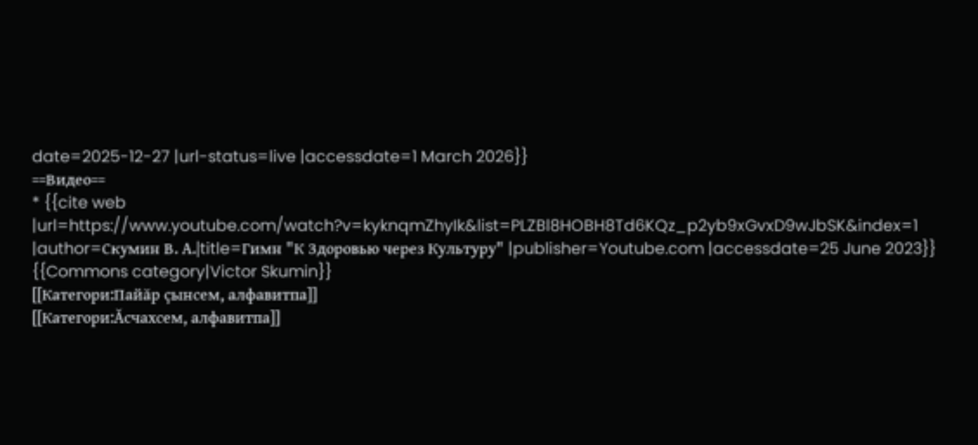date=2025-12-27 |url-status=live |accessdate=1 March 2026}}
==Видео==
* {{cite web |url=https://www.youtube.com/watch?v=kyknqmZhyIk&list=PLZBl8HOBH8Td6KQz_p2yb9xGvxD9wJbSK&index=1 |author=Скумин В. А.|title=Гимн "К Здоровью через Культуру" |publisher=Youtube.com |accessdate=25 June 2023}}
{{Commons category|Victor Skumin}}
[[Категори:Пайăр çынсем, алфавитпа]]
[[Категори:Ăсчахсем, алфавитпа]]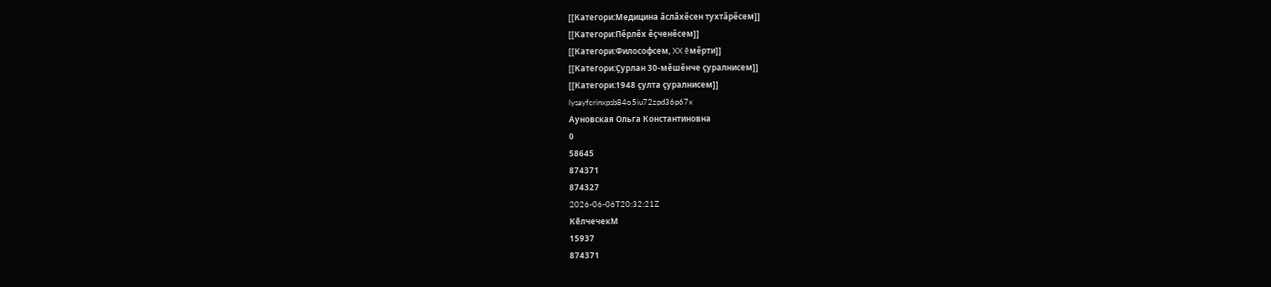[[Категори:Медицина ăслăхĕсен тухтăрĕсем]]
[[Категори:Пĕрлĕх ĕçченĕсем]]
[[Категори:Философсем, XX ĕмĕрти]]
[[Категори:Çурлан 30-мĕшĕнче çуралнисем]]
[[Категори:1948 çулта çуралнисем]]
lysayfcrinxpsb84o5iu72zpd36p67x
Ауновская Ольга Константиновна
0
58645
874371
874327
2026-06-06T20:32:21Z
КӗлчечекМ
15937
874371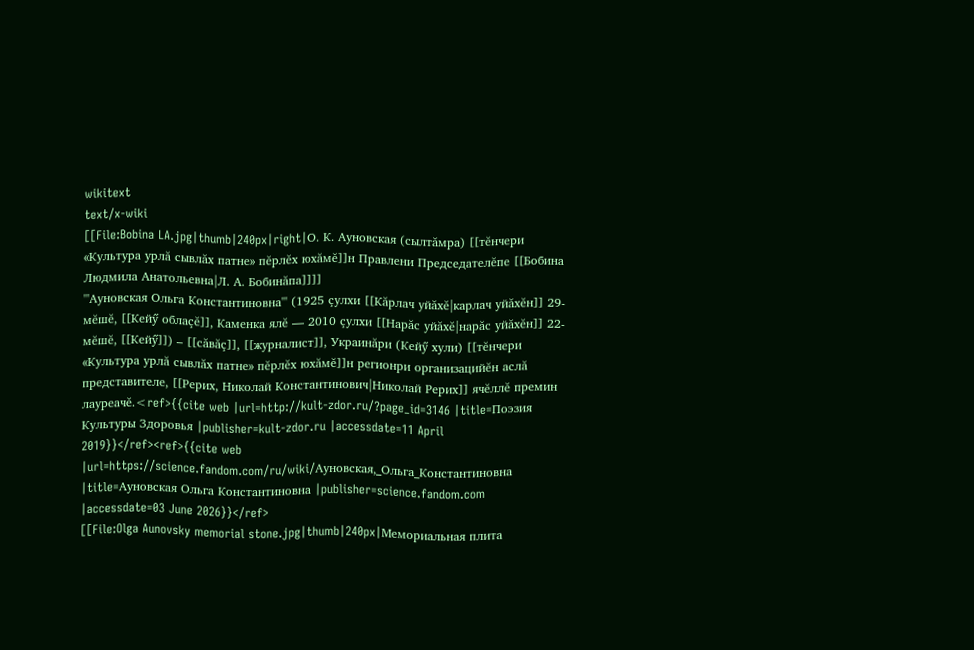wikitext
text/x-wiki
[[File:Bobina LA.jpg|thumb|240px|right|О. К. Ауновская (сылтăмра) [[тĕнчери «Культура урлă сывлăх патне» пĕрлĕх юхăмĕ]]н Правлени Председателĕпе [[Бобина Людмила Анатольевна|Л. А. Бобинăпа]]]]
'''Ауновская Ольга Константиновна''' (1925 çулхи [[Кăрлач уйăхĕ|карлач уйăхĕн]] 29-мĕшĕ, [[Кейӳ облаçĕ]], Каменка ялĕ — 2010 çулхи [[Нарăс уйăхĕ|нарăс уйăхĕн]] 22-мĕшĕ, [[Кейӳ]]) – [[сăвăç]], [[журналист]], Украинăри (Кейӳ хули) [[тĕнчери «Культура урлă сывлăх патне» пĕрлĕх юхăмĕ]]н регионри организацийĕн аслă представителе, [[Рерих, Николай Константинович|Николай Рерих]] ячĕллĕ премин лауреачĕ.<ref>{{cite web |url=http://kult-zdor.ru/?page_id=3146 |title=Поэзия Культуры Здоровья |publisher=kult-zdor.ru |accessdate=11 April 2019}}</ref><ref>{{cite web |url=https://science.fandom.com/ru/wiki/Ауновская,_Ольга_Константиновна |title=Ауновская Ольга Константиновна |publisher=science.fandom.com |accessdate=03 June 2026}}</ref>
[[File:Olga Aunovsky memorial stone.jpg|thumb|240px|Мемориальная плита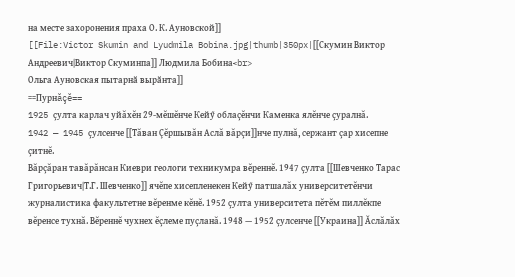на месте захоронения праха О. К. Ауновской]]
[[File:Victor Skumin and Lyudmila Bobina.jpg|thumb|350px|[[Скумин Виктор Андреевич|Виктор Скуминпа]] Людмила Бобина<br>
Ольга Ауновская пытарнӑ вырӑнта]]
==Пурнăçĕ==
1925 çулта карлач уйăхĕн 29-мĕшĕнче Кейӳ облаçĕнчи Каменка ялĕнче çуралнă.
1942 — 1945 çулсенче [[Тăван Çĕршывăн Аслă вăрçи]]нче пулнă, сержант çар хисепне çитнĕ.
Вăрçăран тавăрăнсан Киеври геологи техникумра вĕреннĕ. 1947 çулта [[Шевченко Тарас Григорьевич|Т.Г. Шевченко]] ячĕпе хисепленекен Кейӳ патшалăх университетĕнчи журналистика факультетне вĕренме кĕнĕ. 1952 çулта университета пĕтĕм пиллĕкпе вĕренсе тухнă. Вĕреннĕ чухнех ĕçлеме пуçланă. 1948 — 1952 çулсенче [[Украина]] Ăслăлăх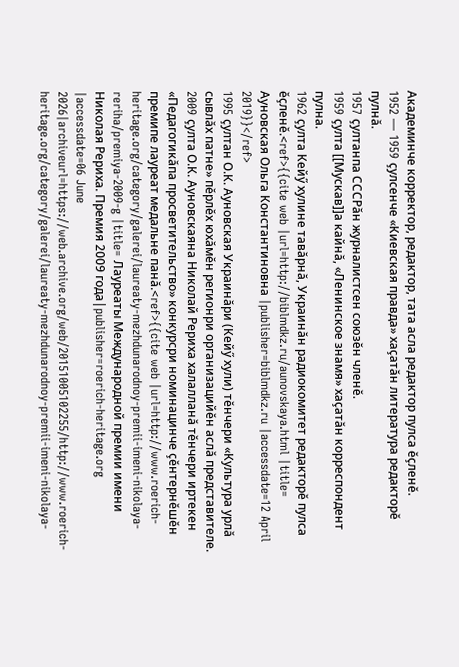Академинче корректор, редактор, тата асла редактор пулса ĕçленĕ.
1952 — 1959 çулсенче «Киевская правда» хаçатăн литература редакторĕ пулнă.
1957 çултанпа СССРăн журналистсен союзĕн членĕ.
1959 çулта [[Мускав]]а кайнă, «Ленинское знамя» хаçатăн корреспондент пулна.
1962 çулта Кейӳ хулине тавăрнă, Украинăн радиокомитет редакторĕ пулса ĕçленĕ.<ref>{{cite web |url=http://biblmdkz.ru/aunovskaya.html |title= Ауновская Ольга Константиновна |publisher=biblmdkz.ru |accessdate=12 April 2019}}</ref>
1995 çултан О.К. Ауновская Украинăри (Кейӳ хули) тĕнчери «Культура урлă сывлăх патне» пĕрлĕх юхăмĕн регионри организацийĕн аслă представителе.
2009 çулта О.К. Ауновскаяна Николай Рериха халалланă тĕнчери иртекен «Педагогикăпа просветительство» конкурсри номинацинче çĕнтернĕшĕн премипе лауреат медальне панă.<ref>{{cite web |url=http://www.roerich-heritage.org/category/galerei/laureaty-mezhdunarodnoy-premii-imeni-nikolaya-reriha/premiya-2009-g |title= Лауреаты Международной премии имени Николая Рериха. Премия 2009 года|publisher=roerich-heritage.org |accessdate=06 June 2026|archiveurl=https://web.archive.org/web/20151005102255/http://www.roerich-heritage.org/category/galerei/laureaty-mezhdunarodnoy-premii-imeni-nikolaya-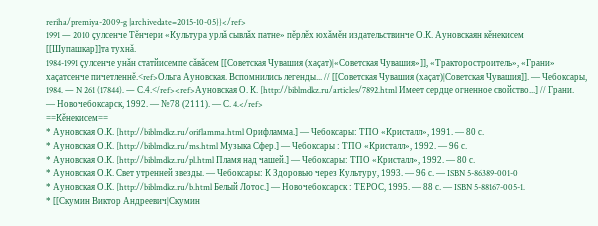reriha/premiya-2009-g |archivedate=2015-10-05}}</ref>
1991 — 2010 çулсенче Тĕнчери «Культура урлă сывлăх патне» пĕрлĕх юхăмĕн издательствинче О.К. Ауновскаян кĕнекисем [[Шупашкар]]та тухнă.
1984-1991 çулсенче унăн статйисемпе сăвăсем [[Советская Чувашия (хаçат)|«Советская Чувашия»]], «Тракторостроитель», «Грани» хаçатсенче пичетленнĕ.<ref>Ольга Ауновская. Вспомнились легенды... // [[Советская Чувашия (хаçат)|Советская Чувашия]]. — Чебоксары, 1984. — N 261 (17844). — С.4.</ref><ref>Ауновская О. К. [http://biblmdkz.ru/articles/7892.html Имеет сердце огненное свойство...] // Грани. — Новочебоксарск, 1992. — №78 (2111). — С. 4.</ref>
==Кĕнекисем==
* Ауновская О.К. [http://biblmdkz.ru/oriflamma.html Орифламма.] — Чебоксары: ТПО «Кристалл», 1991. — 80 с.
* Ауновская О.К. [http://biblmdkz.ru/ms.html Музыка Сфер.] — Чебоксары : ТПО «Кристалл», 1992. — 96 с.
* Ауновская О.К. [http://biblmdkz.ru/pl.html Пламя над чашей.] — Чебоксары: ТПО «Кристалл», 1992. — 80 с.
* Ауновская О.К. Свет утренней звезды. — Чебоксары: К Здоровью через Культуру, 1993. — 96 с. — ISBN 5-86389-001-0
* Ауновская О.К. [http://biblmdkz.ru/b.html Белый Лотос.] — Новочебоксарск : ТЕРОС, 1995. — 88 с. — ISBN 5-88167-005-1.
* [[Скумин Виктор Андреевич|Скумин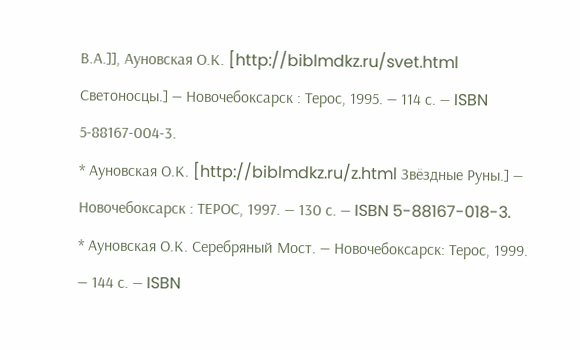В.А.]], Ауновская О.К. [http://biblmdkz.ru/svet.html Светоносцы.] — Новочебоксарск : Терос, 1995. — 114 с. — ISBN 5-88167-004-3.
* Ауновская О.К. [http://biblmdkz.ru/z.html Звёздные Руны.] — Новочебоксарск : ТЕРОС, 1997. — 130 с. — ISBN 5-88167-018-3.
* Ауновская О.К. Серебряный Мост. — Новочебоксарск: Терос, 1999. — 144 с. — ISBN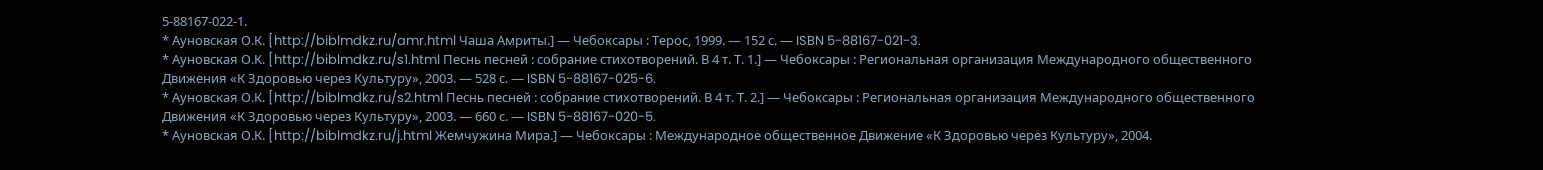5-88167-022-1.
* Ауновская О.К. [http://biblmdkz.ru/amr.html Чаша Амриты.] — Чебоксары : Терос, 1999. — 152 с. — ISBN 5-88167-021-3.
* Ауновская О.К. [http://biblmdkz.ru/s1.html Песнь песней : собрание стихотворений. В 4 т. Т. 1.] — Чебоксары : Региональная организация Международного общественного Движения «К Здоровью через Культуру», 2003. — 528 с. — ISBN 5-88167-025-6.
* Ауновская О.К. [http://biblmdkz.ru/s2.html Песнь песней : собрание стихотворений. В 4 т. Т. 2.] — Чебоксары : Региональная организация Международного общественного Движения «К Здоровью через Культуру», 2003. — 660 с. — ISBN 5-88167-020-5.
* Ауновская О.К. [http://biblmdkz.ru/j.html Жемчужина Мира.] — Чебоксары : Международное общественное Движение «К Здоровью через Культуру», 2004.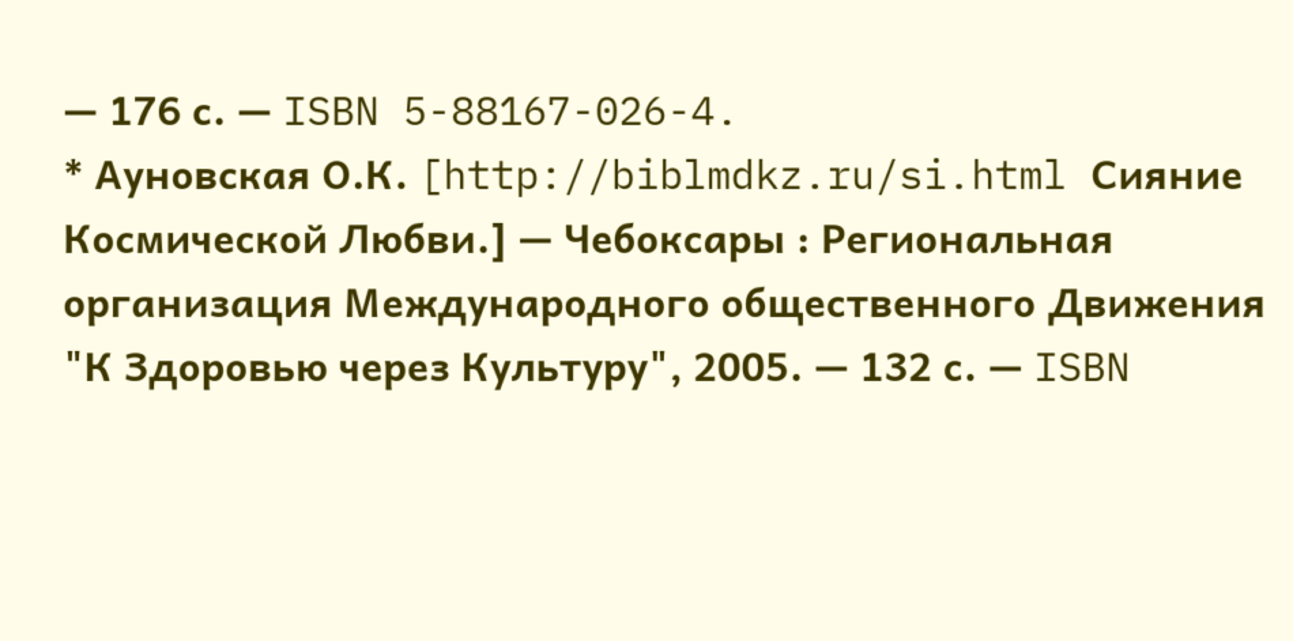— 176 с. — ISBN 5-88167-026-4.
* Ауновская О.К. [http://biblmdkz.ru/si.html Сияние Космической Любви.] — Чебоксары : Региональная организация Международного общественного Движения "К Здоровью через Культуру", 2005. — 132 с. — ISBN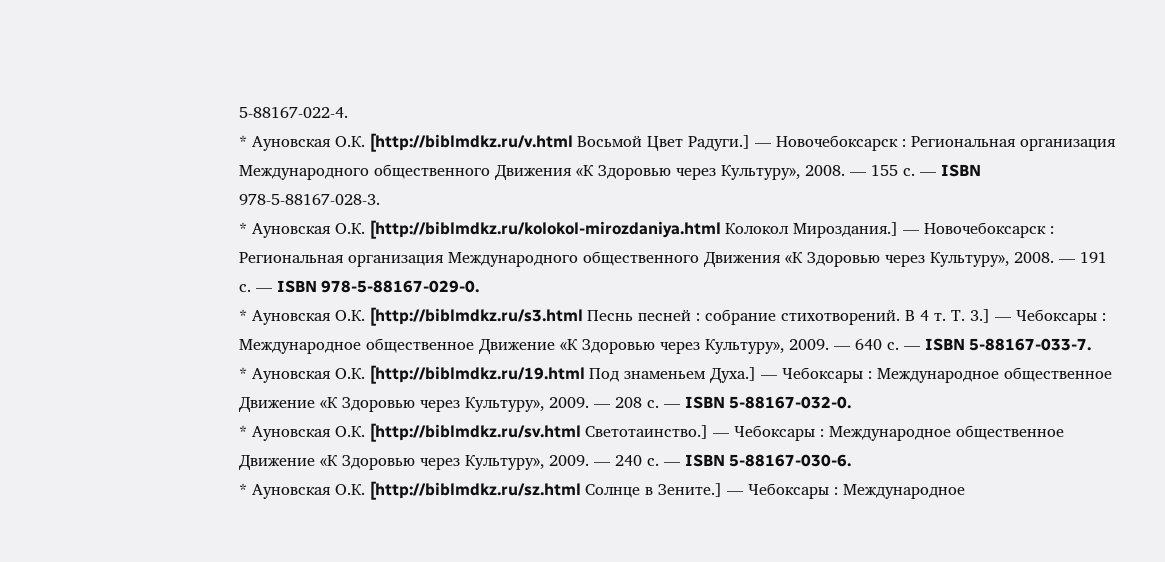5-88167-022-4.
* Ауновская О.К. [http://biblmdkz.ru/v.html Восьмой Цвет Радуги.] — Новочебоксарск : Региональная организация Международного общественного Движения «К Здоровью через Культуру», 2008. — 155 с. — ISBN 978-5-88167-028-3.
* Ауновская О.К. [http://biblmdkz.ru/kolokol-mirozdaniya.html Колокол Мироздания.] — Новочебоксарск : Региональная организация Международного общественного Движения «К Здоровью через Культуру», 2008. — 191 с. — ISBN 978-5-88167-029-0.
* Ауновская О.К. [http://biblmdkz.ru/s3.html Песнь песней : собрание стихотворений. В 4 т. Т. 3.] — Чебоксары : Международное общественное Движение «К Здоровью через Культуру», 2009. — 640 с. — ISBN 5-88167-033-7.
* Ауновская О.К. [http://biblmdkz.ru/19.html Под знаменьем Духа.] — Чебоксары : Международное общественное Движение «К Здоровью через Культуру», 2009. — 208 с. — ISBN 5-88167-032-0.
* Ауновская О.К. [http://biblmdkz.ru/sv.html Светотаинство.] — Чебоксары : Международное общественное Движение «К Здоровью через Культуру», 2009. — 240 с. — ISBN 5-88167-030-6.
* Ауновская О.К. [http://biblmdkz.ru/sz.html Солнце в Зените.] — Чебоксары : Международное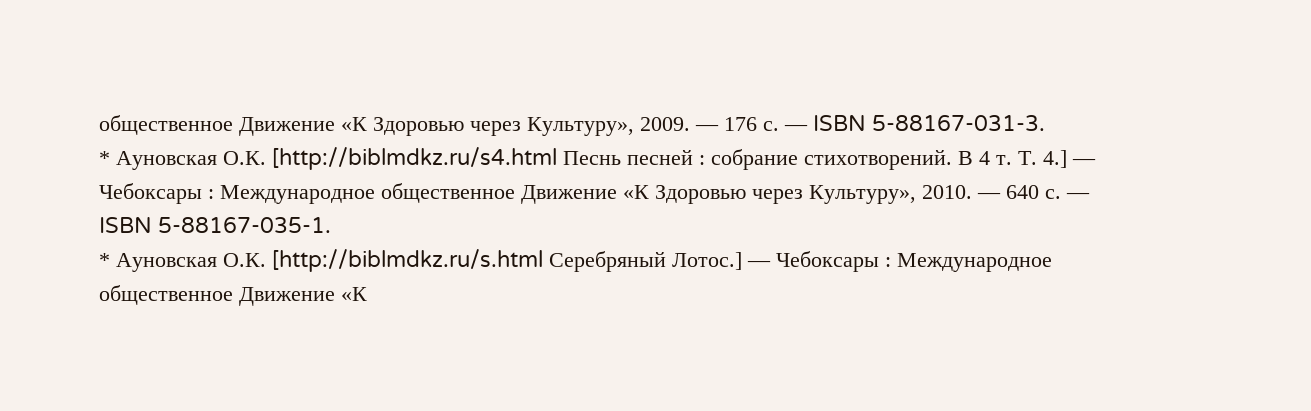общественное Движение «К Здоровью через Культуру», 2009. — 176 с. — ISBN 5-88167-031-3.
* Ауновская О.К. [http://biblmdkz.ru/s4.html Песнь песней : собрание стихотворений. В 4 т. Т. 4.] — Чебоксары : Международное общественное Движение «К Здоровью через Культуру», 2010. — 640 с. — ISBN 5-88167-035-1.
* Ауновская О.К. [http://biblmdkz.ru/s.html Серебряный Лотос.] — Чебоксары : Международное общественное Движение «К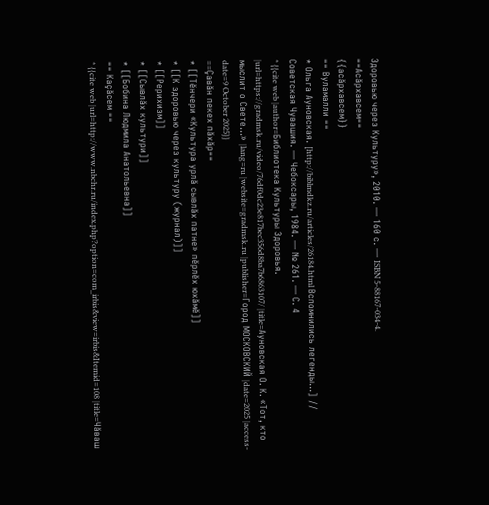Здоровью через Культуру», 2010. — 160 с. — ISBN 5-88167-034-4.
==Асăрхавсем==
{{асăрхавсем}}
== Вуламалли ==
* Ольга Ауновская. [http://biblmdkz.ru/articles/26184.html Вспомнились легенды...] // Советская Чувашия. — Чебоксары, 1984. — № 261. — С. 4
* {{cite web |author=Библиотека Культуры Здоровья. |url=https://gradmsk.ru/video/76df0dc23e817bec356d8ba7b6863107/ |title=Ауновская О. К. «Тот, кто мыслит о Свете...» |lang=ru |website=gradmsk.ru |publisher=Город МОСКОВСКИЙ |date=2025 |access-date=9 October 2025}}
==Çавăн пекех пăхăр==
* [[Тĕнчери «Культура урлă сывлăх патне» пĕрлĕх юхăмĕ]]
* [[К здоровью через культуру (журнал)]]
* [[Рерихизм]]
* [[Сывлăх культури]]
* [[Бобина Людмила Анатольевна]]
== Каçăсем ==
* {{cite web |url=http://www.nbchr.ru/index.php?option=com_irbis&view=irbis&Itemid=108 |title=Чăваш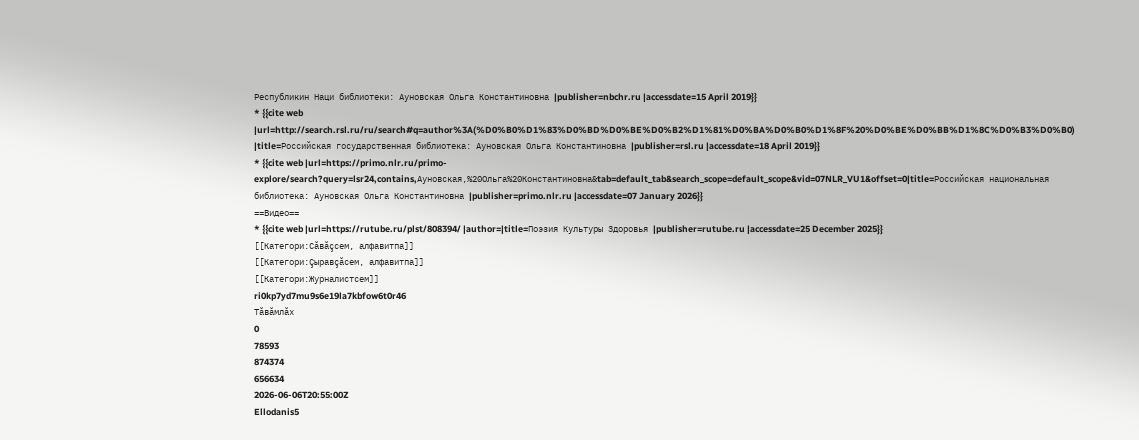Республикин Наци библиотеки: Ауновская Ольга Константиновна |publisher=nbchr.ru |accessdate=15 April 2019}}
* {{cite web |url=http://search.rsl.ru/ru/search#q=author%3A(%D0%B0%D1%83%D0%BD%D0%BE%D0%B2%D1%81%D0%BA%D0%B0%D1%8F%20%D0%BE%D0%BB%D1%8C%D0%B3%D0%B0) |title=Российская государственная библиотека: Ауновская Ольга Константиновна |publisher=rsl.ru |accessdate=18 April 2019}}
* {{cite web |url=https://primo.nlr.ru/primo-explore/search?query=lsr24,contains,Ауновская,%20Ольга%20Константиновна&tab=default_tab&search_scope=default_scope&vid=07NLR_VU1&offset=0|title=Российская национальная библиотека: Ауновская Ольга Константиновна |publisher=primo.nlr.ru |accessdate=07 January 2026}}
==Видео==
* {{cite web |url=https://rutube.ru/plst/808394/ |author=|title=Поэзия Культуры Здоровья |publisher=rutube.ru |accessdate=25 December 2025}}
[[Категори:Сăвăçсем, алфавитпа]]
[[Категори:Çыравçăсем, алфавитпа]]
[[Категори:Журналистсем]]
ri0kp7yd7mu9s6e19la7kbfow6t0r46
Тăвăмлăх
0
78593
874374
656634
2026-06-06T20:55:00Z
Ellodanis5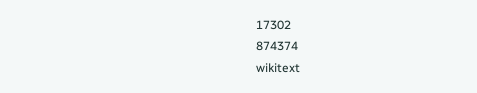17302
874374
wikitext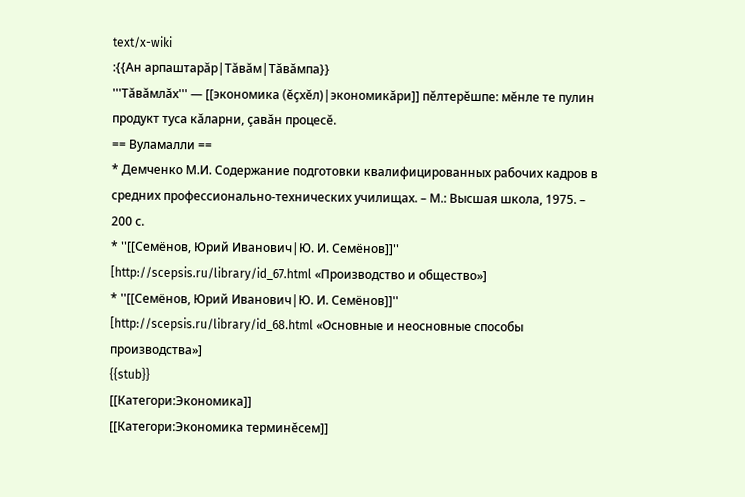text/x-wiki
:{{Ан арпаштарăр|Тăвăм|Тăвăмпа}}
'''Тăвăмлăх''' — [[экономика (ĕçхĕл)|экономикăри]] пĕлтерĕшпе: мĕнле те пулин продукт туса кăларни, çавăн процесĕ.
== Вуламалли ==
* Демченко М.И. Содержание подготовки квалифицированных рабочих кадров в средних профессионально-технических училищах. – М.: Высшая школа, 1975. – 200 с.
* ''[[Семёнов, Юрий Иванович|Ю. И. Семёнов]]'' [http://scepsis.ru/library/id_67.html «Производство и общество»]
* ''[[Семёнов, Юрий Иванович|Ю. И. Семёнов]]'' [http://scepsis.ru/library/id_68.html «Основные и неосновные способы производства»]
{{stub}}
[[Категори:Экономика]]
[[Категори:Экономика терминĕсем]]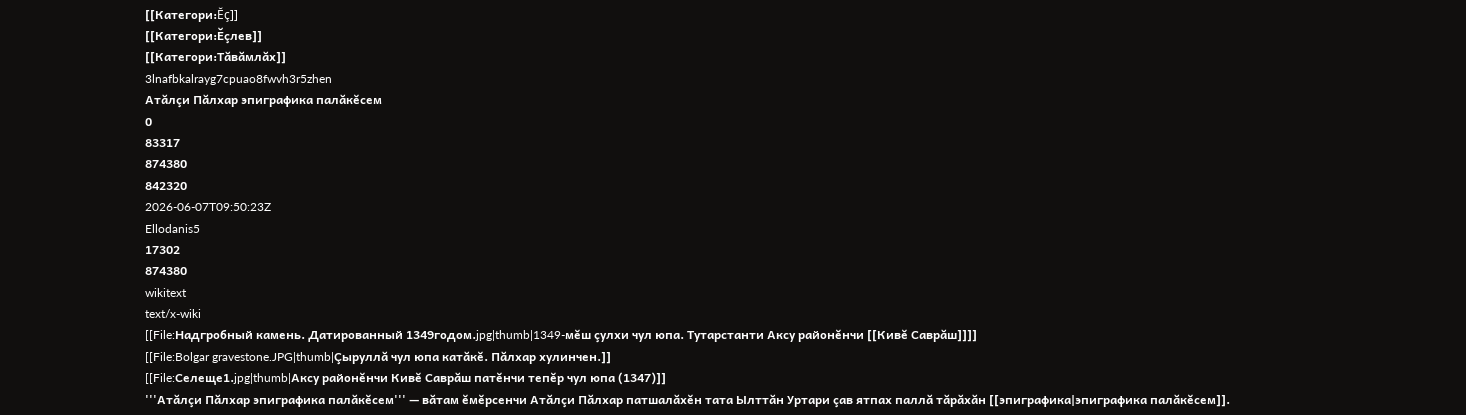[[Категори:Ĕç]]
[[Категори:Ĕçлев]]
[[Категори:Тăвăмлăх]]
3lnafbkalrayg7cpuao8fwvh3r5zhen
Атăлçи Пăлхар эпиграфика палăкĕсем
0
83317
874380
842320
2026-06-07T09:50:23Z
Ellodanis5
17302
874380
wikitext
text/x-wiki
[[File:Надгробный камень. Датированный 1349годом.jpg|thumb|1349-мĕш çулхи чул юпа. Тутарстанти Аксу районĕнчи [[Кивĕ Саврăш]]]]
[[File:Bolgar gravestone.JPG|thumb|Çыруллă чул юпа катăкĕ. Пăлхар хулинчен.]]
[[File:Селеще1.jpg|thumb|Аксу районĕнчи Кивĕ Саврăш патĕнчи тепĕр чул юпа (1347)]]
'''Атăлçи Пăлхар эпиграфика палăкĕсем''' — вăтам ĕмĕрсенчи Атăлçи Пăлхар патшалăхĕн тата Ылттăн Уртари çав ятпах паллă тăрăхăн [[эпиграфика|эпиграфика палăкĕсем]].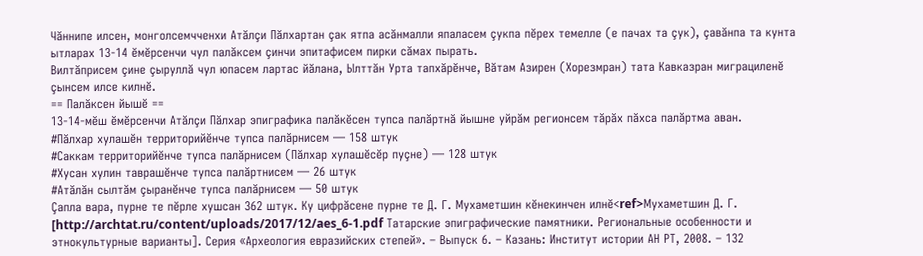Чăннипе илсен, монголсемчченхи Атăлçи Пăлхартан çак ятпа асăнмалли япаласем çукпа пĕрех темелле (е пачах та çук), çавăнпа та кунта ытларах 13-14 ĕмĕрсенчи чул палăксем çинчи эпитафисем пирки сăмах пырать.
Вилтăприсем çине çыруллă чул юпасем лартас йăлана, Ылттăн Урта тапхăрĕнче, Вăтам Азирен (Хорезмран) тата Кавказран миграциленĕ çынсем илсе килнĕ.
== Палăксен йышĕ ==
13-14-мĕш ĕмĕрсенчи Атăлçи Пăлхар эпиграфика палăкĕсен тупса палăртнă йышне уйрăм регионсем тăрăх пăхса палăртма аван.
#Пăлхар хулашĕн территорийĕнче тупса палăрнисем — 158 штук
#Саккам территорийĕнче тупса палăрнисем (Пăлхар хулашĕсĕр пуçне) — 128 штук
#Хусан хулин таврашĕнче тупса палăртнисем — 26 штук
#Атăлăн сылтăм çыранĕнче тупса палăрнисем — 50 штук
Çапла вара, пурне те пĕрле хушсан 362 штук. Ку цифрăсене пурне те Д. Г. Мухаметшин кĕнекинчен илнĕ<ref>Мухаметшин Д. Г. [http://archtat.ru/content/uploads/2017/12/aes_6-1.pdf Татарские эпиграфические памятники. Региональные особенности и этнокультурные варианты]. Серия «Археология евразийских степей». – Выпуск 6. – Казань: Институт истории АН РТ, 2008. – 132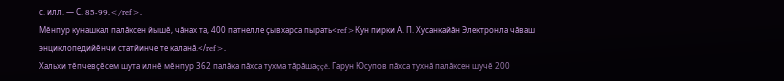с. илл. — С. 85-99.</ref>.
Мĕнпур кунашкал палăксен йышĕ, чăнах та, 400 патнелле çывхарса пырать<ref>Кун пирки А. П. Хусанкайăн Электронла чăваш энциклопедийĕнчи статйинче те каланă.</ref>.
Хальхи тĕпчевçĕсем шута илнĕ мĕнпур 362 палăка пăхса тухма тăрăшаççĕ. Гарун Юсупов пăхса тухнă палăксен шучĕ 200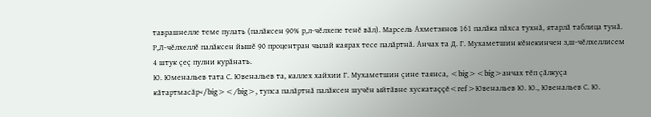таврашнелле теме пулать (палăксен 90% р,л-чĕлхепе тенĕ вăл). Марсель Ахметзянов 161 палăка пăхса тухнă, ятарлă таблица тунă. Р,Л-чĕлхеллĕ палăксен йышĕ 90 процентран чылай каярах тесе палăртнă. Анчах та Д. Г. Мухаметшин кĕнекинчен з,ш-чĕлхеллисем 4 штук çеç пулни курăнать.
Ю. Юменальев тата С. Ювенальев та, каллех хайхии Г. Мухаметшин çине таянса, <big><big>анчах тĕп çăлкуçа кăтартмасăр</big></big>, тупса палăртнă палăксен шучĕн ыйтăвне хускатаççĕ<ref>Ювенальев Ю. Ю., Ювенальев С. Ю.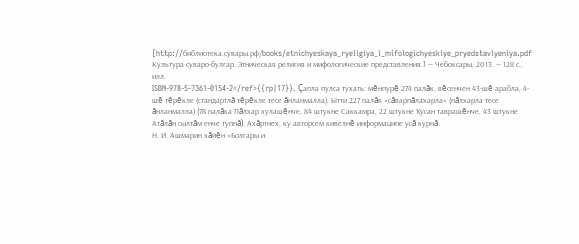[http://библиотека.сувары.рф/books/etnichyeskaya_ryeligiya_i_mifologichyeskiye_pryedstavlyeniya.pdf Культура суваро-булгар. Этническая религия и мифологические представления.] — Чебоксары, 2013. — 128 с., илл.
ISBN-978-5-7361-0154-2</ref>{{rp|17}}. Çапла пулса тухать: мĕнпурĕ 274 палăк, вĕсенчен 43-шĕ арабла, 4-шĕ тĕрĕкле (стандартлă тĕрĕкле тесе ăнланмалла). Ытти 227 палăк «сăварпăлахарла» (пăлхарла тесе ăнланмалла) (78 палăка Пăлхар хулашĕнче, 84 штукне Саккамра, 22 штукне Хусан таврашĕнче, 43 штукне Атăлăн сылтăм енче тупнă). Ахăртнех, ку авторсем кивелнĕ информаципе усă курнă.
Н. И. Ашмарин хăйĕн «Болгары и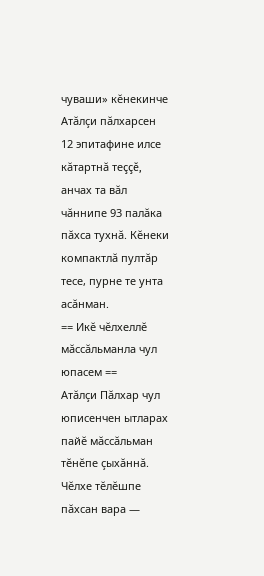чуваши» кĕнекинче Атăлçи пăлхарсен 12 эпитафине илсе кăтартнă теççĕ, анчах та вăл чăннипе 93 палăка пăхса тухнă. Кĕнеки компактлă пултăр тесе, пурне те унта асăнман.
== Икĕ чĕлхеллĕ мăссăльманла чул юпасем ==
Атăлçи Пăлхар чул юписенчен ытларах пайĕ мăссăльман тĕнĕпе çыхăннă. Чĕлхе тĕлĕшпе пăхсан вара —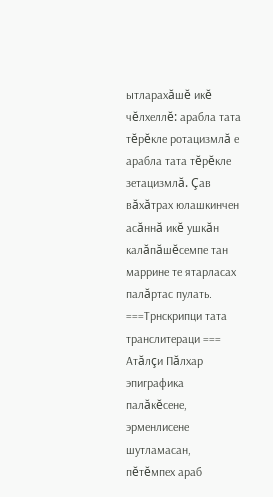ытларахăшĕ икĕ чĕлхеллĕ: арабла тата тĕрĕкле ротацизмлă е арабла тата тĕрĕкле зетацизмлă. Çав вăхăтрах юлашкинчен асăннă икĕ ушкăн калăпăшĕсемпе тан маррине те ятарласах палăртас пулать.
===Трнскрипци тата транслитераци ===
Атăлçи Пăлхар эпиграфика палăкĕсене, эрменлисене шутламасан, пĕтĕмпех араб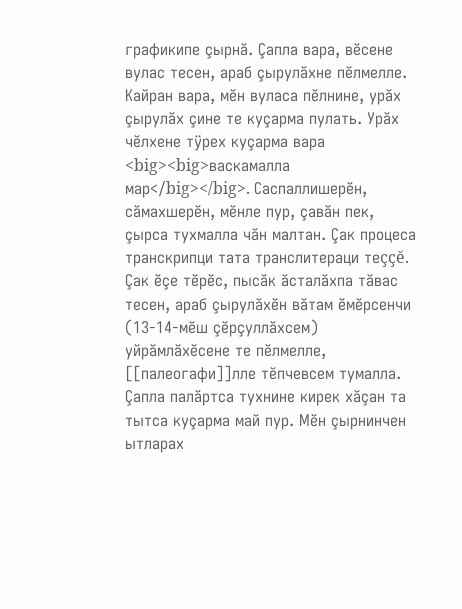графикипе çырнă. Çапла вара, вĕсене вулас тесен, араб çырулăхне пĕлмелле. Кайран вара, мĕн вуласа пĕлнине, урăх çырулăх çине те куçарма пулать. Урăх чĕлхене тÿрех куçарма вара <big><big>васкамалла мар</big></big>. Саспаллишерĕн, сăмахшерĕн, мĕнле пур, çавăн пек, çырса тухмалла чăн малтан. Çак процеса транскрипци тата транслитераци теççĕ. Çак ĕçе тĕрĕс, пысăк ăсталăхпа тăвас тесен, араб çырулăхĕн вăтам ĕмĕрсенчи (13-14-мĕш çĕрçуллăхсем) уйрăмлăхĕсене те пĕлмелле, [[палеогафи]]лле тĕпчевсем тумалла. Çапла палăртса тухнине кирек хăçан та тытса куçарма май пур. Мĕн çырнинчен ытларах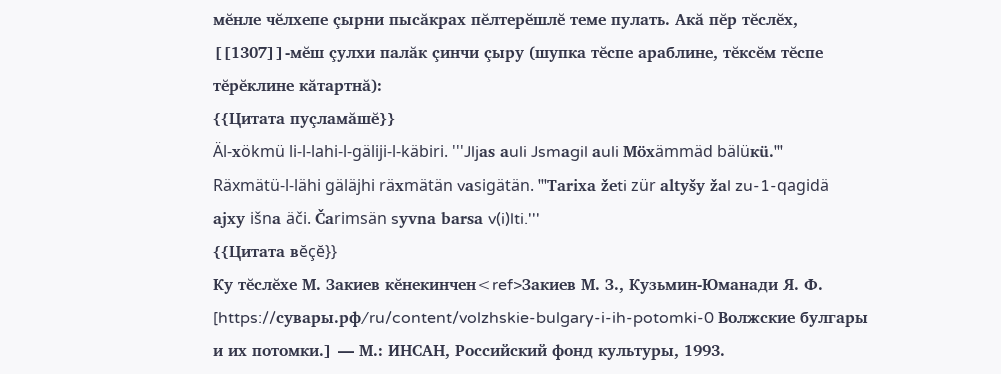мĕнле чĕлхепе çырни пысăкрах пĕлтерĕшлĕ теме пулать. Акă пĕр тĕслĕх, [[1307]]-мĕш çулхи палăк çинчи çыру (шупка тĕспе араблине, тĕксĕм тĕспе тĕрĕклине кăтартнă):
{{Цитата пуçламăшĕ}}
Äl-хökmü li-l-lahi-l-gäliji-l-käbiri. '''Jljаs аuli Jsmаgil аuli Мöхämmäd bälüкü.''' Räxmätü-l-lähi gäläjhi räхmätän vаsigätän. '''Таriха žеti zür аltуšу žаl zu-1-qagidä аjху išnа äči. Čаrimsän sуvnа bаrsа v(i)lti.'''
{{Цитата вĕçĕ}}
Ку тĕслĕхе М. Закиев кĕнекинчен<ref>Закиев М. З., Кузьмин-Юманади Я. Ф. [https://сувары.рф/ru/content/volzhskie-bulgary-i-ih-potomki-0 Волжские булгары и их потомки.] — М.: ИНСАН, Российский фонд культуры, 1993.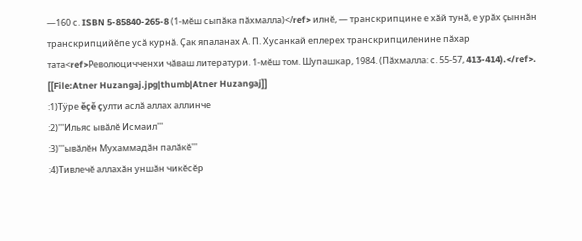—160 с. ISBN 5-85840-265-8 (1-мĕш сыпăка пăхмалла)</ref> илнĕ, — транскрипцине е хăй тунă, е урăх çыннăн транскрипцийĕпе усă курнă. Çак япаланах А. П. Хусанкай еплерех транскрипциленине пăхар тата<ref>Революцичченхи чăваш литератури. 1-мĕш том. Шупашкар, 1984. (Пăхмалла: с. 55-57, 413-414).</ref>.
[[File:Atner Huzangaj.jpg|thumb|Atner Huzangaj]]
:1)Тÿре ĕçĕ çулти аслă аллах аллинче
:2)'''Ильяс ывăлĕ Исмаил'''
:3)'''ывăлĕн Мухаммадăн палăкĕ'''
:4)Тивлечĕ аллахăн уншăн чикĕсĕр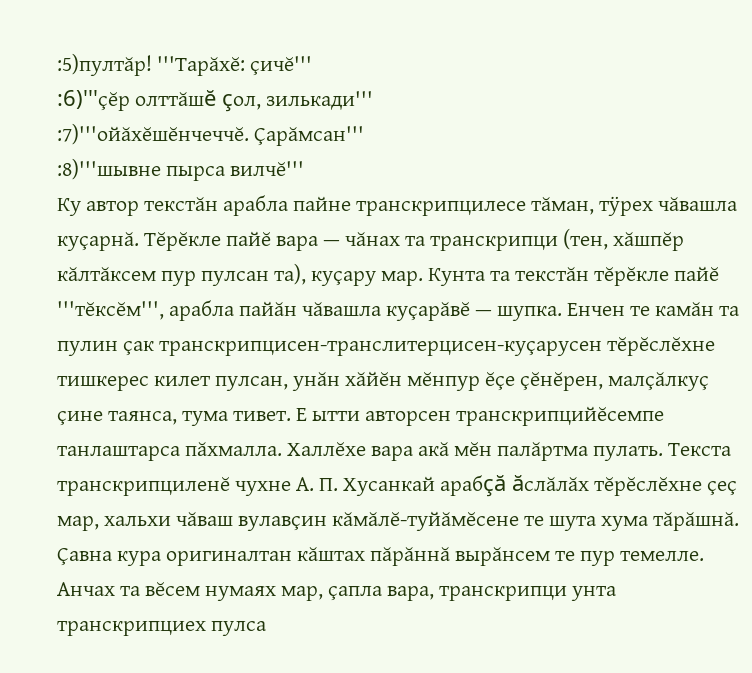:5)пултăр! '''Тарăхĕ: çичĕ'''
:6)'''çĕр олттăшĕ çол, зилькади'''
:7)'''ойăхĕшĕнчеччĕ. Çарăмсан'''
:8)'''шывне пырса вилчĕ'''
Ку автор текстăн арабла пайне транскрипцилесе тăман, тÿрех чăвашла куçарнă. Тĕрĕкле пайĕ вара — чăнах та транскрипци (тен, хăшпĕр кăлтăксем пур пулсан та), куçару мар. Кунта та текстăн тĕрĕкле пайĕ '''тĕксĕм''', арабла пайăн чăвашла куçарăвĕ — шупка. Енчен те камăн та пулин çак транскрипцисен-транслитерцисен-куçарусен тĕрĕслĕхне тишкерес килет пулсан, унăн хăйĕн мĕнпур ĕçе çĕнĕрен, малçăлкуç çине таянса, тума тивет. Е ытти авторсен транскрипцийĕсемпе танлаштарса пăхмалла. Халлĕхе вара акă мĕн палăртма пулать. Текста транскрипциленĕ чухне А. П. Хусанкай арабçă ăслăлăх тĕрĕслĕхне çеç мар, хальхи чăваш вулавçин кăмăлĕ-туйăмĕсене те шута хума тăрăшнă. Çавна кура оригиналтан кăштах пăрăннă вырăнсем те пур темелле. Анчах та вĕсем нумаях мар, çапла вара, транскрипци унта транскрипциех пулса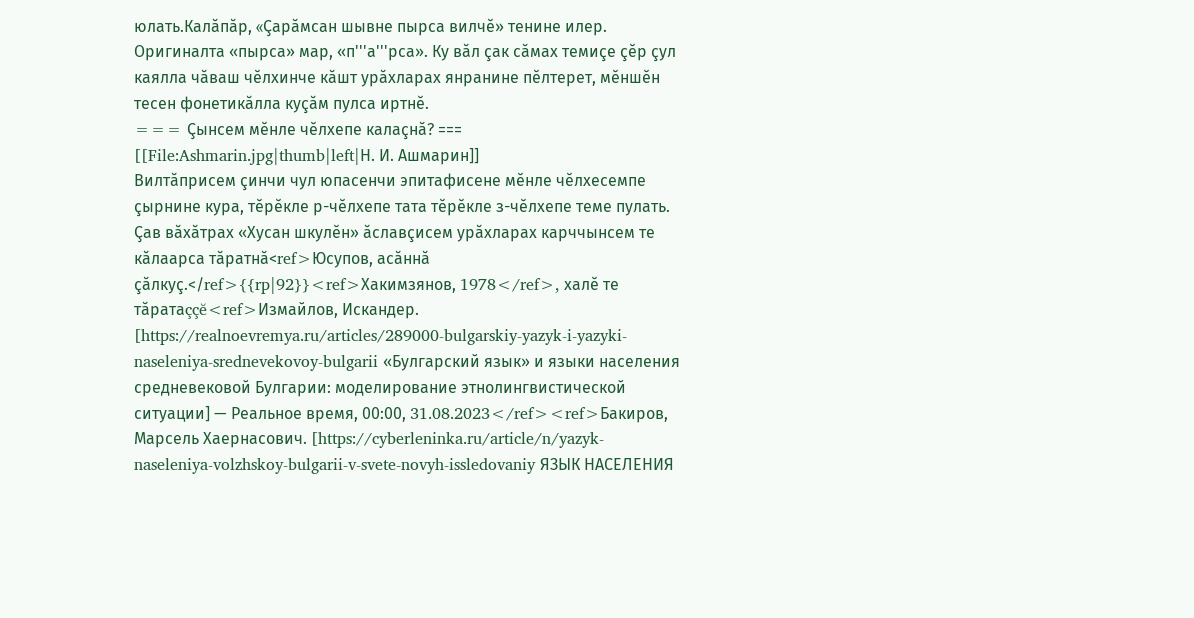юлать.Калăпăр, «Çарăмсан шывне пырса вилчĕ» тенине илер. Оригиналта «пырса» мар, «п'''а'''рса». Ку вăл çак сăмах темиçе çĕр çул каялла чăваш чĕлхинче кăшт урăхларах янранине пĕлтерет, мĕншĕн тесен фонетикăлла куçăм пулса иртнĕ.
=== Çынсем мĕнле чĕлхепе калаçнă? ===
[[File:Ashmarin.jpg|thumb|left|Н. И. Ашмарин]]
Вилтăприсем çинчи чул юпасенчи эпитафисене мĕнле чĕлхесемпе çырнине кура, тĕрĕкле р-чĕлхепе тата тĕрĕкле з-чĕлхепе теме пулать.
Çав вăхăтрах «Хусан шкулĕн» ăславçисем урăхларах карччынсем те кăлаарса тăратнă<ref>Юсупов, асăннă çăлкуç.</ref>{{rp|92}}<ref>Хакимзянов, 1978</ref>, халĕ те тăратаççĕ<ref>Измайлов, Искандер. [https://realnoevremya.ru/articles/289000-bulgarskiy-yazyk-i-yazyki-naseleniya-srednevekovoy-bulgarii «Булгарский язык» и языки населения средневековой Булгарии: моделирование этнолингвистической ситуации] — Реальное время, 00:00, 31.08.2023</ref><ref>Бакиров, Марсель Хаернасович. [https://cyberleninka.ru/article/n/yazyk-naseleniya-volzhskoy-bulgarii-v-svete-novyh-issledovaniy ЯЗЫК НАСЕЛЕНИЯ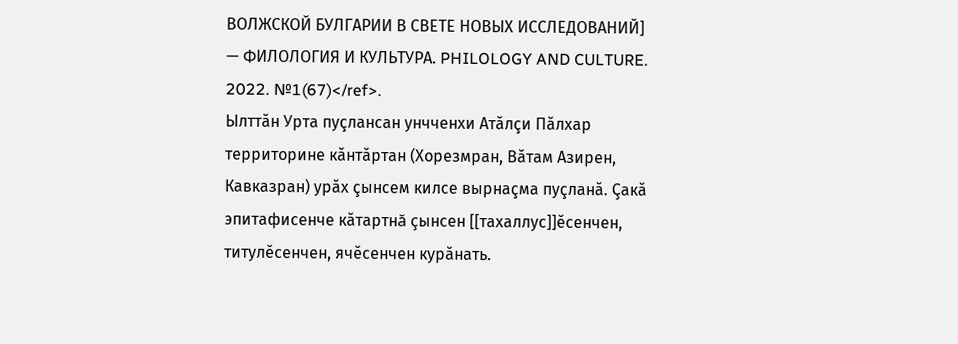ВОЛЖСКОЙ БУЛГАРИИ В СВЕТЕ НОВЫХ ИССЛЕДОВАНИЙ] — ФИЛОЛОГИЯ И КУЛЬТУРА. PHILOLOGY AND CULTURE. 2022. №1(67)</ref>.
Ылттăн Урта пуçлансан унчченхи Атăлçи Пăлхар территорине кăнтăртан (Хорезмран, Вăтам Азирен, Кавказран) урăх çынсем килсе вырнаçма пуçланă. Çакă эпитафисенче кăтартнă çынсен [[тахаллус]]ĕсенчен, титулĕсенчен, ячĕсенчен курăнать.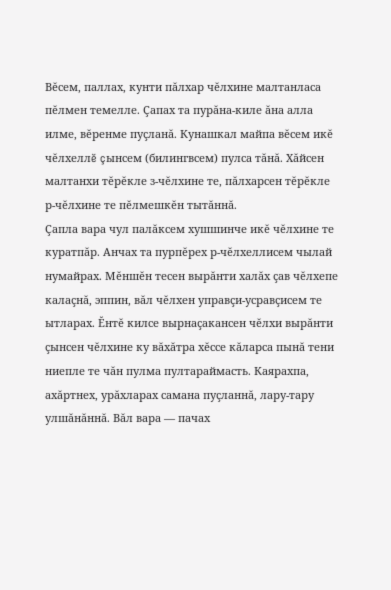Вĕсем, паллах, кунти пăлхар чĕлхине малтанласа пĕлмен темелле. Çапах та пурăна-киле ăна алла илме, вĕренме пуçланă. Кунашкал майпа вĕсем икĕ чĕлхеллĕ çынсем (билингвсем) пулса тăнă. Хăйсен малтанхи тĕрĕкле з-чĕлхине те, пăлхарсен тĕрĕкле р-чĕлхине те пĕлмешкĕн тытăннă.
Çапла вара чул палăксем хушшинче икĕ чĕлхине те куратпăр. Анчах та пурпĕрех р-чĕлхеллисем чылай нумайрах. Мĕншĕн тесен вырăнти халăх çав чĕлхепе калаçнă, эппин, вăл чĕлхен управçи-усравçисем те ытларах. Ĕнтĕ килсе вырнаçакансен чĕлхи вырăнти çынсен чĕлхине ку вăхăтра хĕссе кăларса пынă тени ниепле те чăн пулма пултараймасть. Каярахпа, ахăртнех, урăхларах самана пуçланнă, лару-тару улшăнăннă. Вăл вара — пачах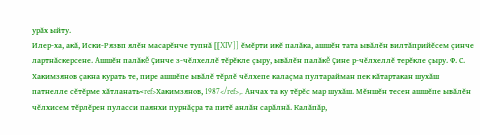урăх ыйту.
Илер-ха, акă, Иски-Рязвп ялĕн масарĕнче тупнă [[XIV]] ĕмĕрти икĕ палăка, ашшĕн тата ывăлĕн вилтăприйĕсем çинче лартнăскерсене. Ашшĕн палăкĕ çинче з-чĕлхеллĕ тĕрĕкле çыру, ывăлĕн палăкĕ çине р-чĕлхеллĕ терĕкле çыру. Ф. С. Хакимзянов çакна курать те, пире ашшĕпе ывăлĕ тĕрлĕ чĕлхепе калаçма пултарайман пек кăтартакан шухăш патнелле сĕтĕрме хăтланать<ref>Хакимзянов, 1987</ref>,. Анчах та ку тĕрĕс мар шухăш. Мĕншĕн тесен ашшĕпе ывăлĕн чĕлхисем тĕрлĕрен пуласси паянхи пурнăçра та питĕ анлăн сарăлнă. Калăпăр,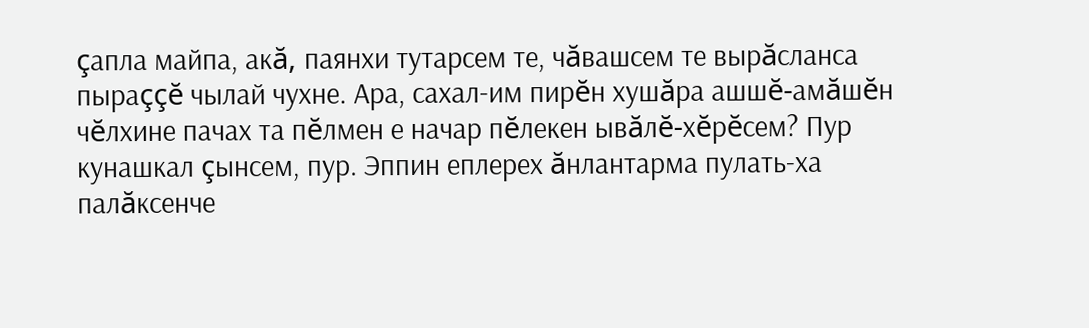çапла майпа, акă, паянхи тутарсем те, чăвашсем те вырăсланса пыраççĕ чылай чухне. Ара, сахал-им пирĕн хушăра ашшĕ-амăшĕн чĕлхине пачах та пĕлмен е начар пĕлекен ывăлĕ-хĕрĕсем? Пур кунашкал çынсем, пур. Эппин еплерех ăнлантарма пулать-ха палăксенче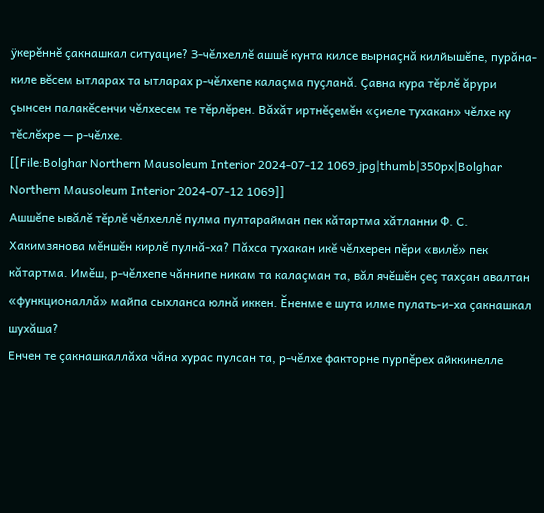ÿкерĕннĕ çакнашкал ситуацие? З-чĕлхеллĕ ашшĕ кунта килсе вырнаçнă килйышĕпе, пурăна-киле вĕсем ытларах та ытларах р-чĕлхепе калаçма пуçланă. Çавна кура тĕрлĕ ăрури çынсен палакĕсенчи чĕлхесем те тĕрлĕрен. Вăхăт иртнĕçемĕн «çиеле тухакан» чĕлхе ку тĕслĕхре — р-чĕлхе.
[[File:Bolghar Northern Mausoleum Interior 2024-07-12 1069.jpg|thumb|350px|Bolghar Northern Mausoleum Interior 2024-07-12 1069]]
Ашшĕпе ывăлĕ тĕрлĕ чĕлхеллĕ пулма пултарайман пек кăтартма хăтланни Ф. С. Хакимзянова мĕншĕн кирлĕ пулнă-ха? Пăхса тухакан икĕ чĕлхерен пĕри «вилĕ» пек кăтартма. Имĕш, р-чĕлхепе чăннипе никам та калаçман та, вăл ячĕшĕн çеç тахçан авалтан «функционаллă» майпа сыхланса юлнă иккен. Ĕненме е шута илме пулать-и-ха çакнашкал шухăша?
Енчен те çакнашкаллăха чăна хурас пулсан та, р-чĕлхе факторне пурпĕрех айккинелле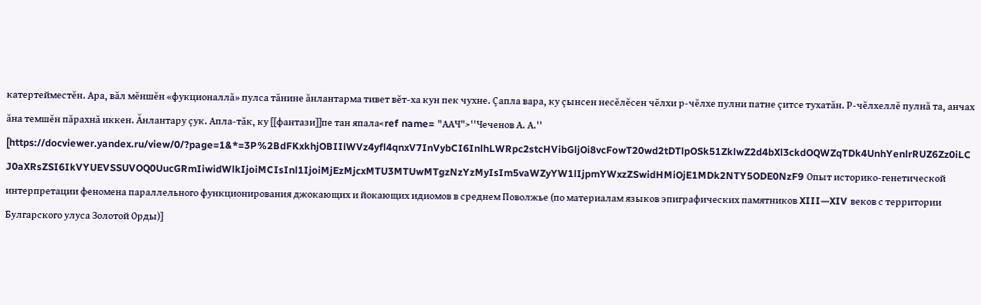катертейместĕн. Ара, вăл мĕншĕн «фукционаллă» пулса тăнине ăнлантарма тивет вĕт-ха кун пек чухне. Çапла вара, ку çынсен несĕлĕсен чĕлхи р-чĕлхе пулни патне çитсе тухатăн. Р-чĕлхеллĕ пулнă та, анчах ăна темшĕн пăрахнă иккен. Ăнлантару çук. Апла-тăк, ку [[фантази]]пе тан япала<ref name= "ААЧ">''Чеченов А. А.'' [https://docviewer.yandex.ru/view/0/?page=1&*=3P%2BdFKxkhjOBIIlWVz4yfl4qnxV7InVybCI6InlhLWRpc2stcHVibGljOi8vcFowT20wd2tDTlpOSk51ZklwZ2d4bXl3ckdOQWZqTDk4UnhYenlrRUZ6Zz0iLCJ0aXRsZSI6IkVYUEVSSUVOQ0UucGRmIiwidWlkIjoiMCIsInl1IjoiMjEzMjcxMTU3MTUwMTgzNzYzMyIsIm5vaWZyYW1lIjpmYWxzZSwidHMiOjE1MDk2NTY5ODE0NzF9 Опыт историко-генетической интерпретации феномена параллельного функционирования джокающих и йокающих идиомов в среднем Поволжье (по материалам языков эпиграфических памятников XIII—XIV веков с территории Булгарского улуса Золотой Орды)]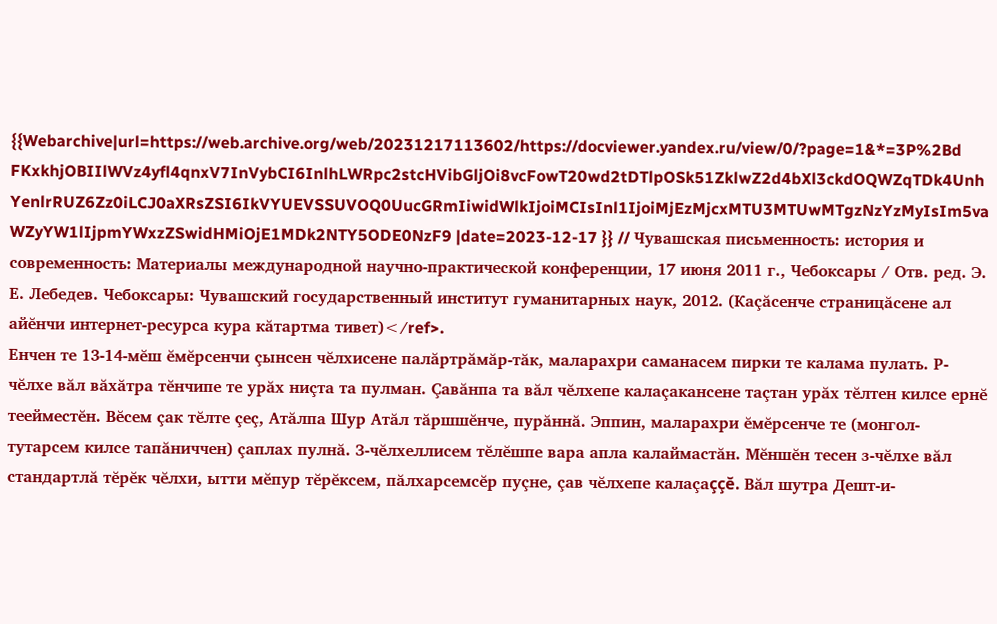{{Webarchive|url=https://web.archive.org/web/20231217113602/https://docviewer.yandex.ru/view/0/?page=1&*=3P%2BdFKxkhjOBIIlWVz4yfl4qnxV7InVybCI6InlhLWRpc2stcHVibGljOi8vcFowT20wd2tDTlpOSk51ZklwZ2d4bXl3ckdOQWZqTDk4UnhYenlrRUZ6Zz0iLCJ0aXRsZSI6IkVYUEVSSUVOQ0UucGRmIiwidWlkIjoiMCIsInl1IjoiMjEzMjcxMTU3MTUwMTgzNzYzMyIsIm5vaWZyYW1lIjpmYWxzZSwidHMiOjE1MDk2NTY5ODE0NzF9 |date=2023-12-17 }} // Чувашская письменность: история и современность: Материалы международной научно-практической конференции, 17 июня 2011 г., Чебоксары / Отв. ред. Э. Е. Лебедев. Чебоксары: Чувашский государственный институт гуманитарных наук, 2012. (Каçăсенче страницăсене ал айĕнчи интернет-ресурса кура кăтартма тивет)</ref>.
Енчен те 13-14-мĕш ĕмĕрсенчи çынсен чĕлхисене палăртрăмăр-тăк, маларахри саманасем пирки те калама пулать. Р-чĕлхе вăл вăхăтра тĕнчипе те урăх ниçта та пулман. Çавăнпа та вăл чĕлхепе калаçакансене таçтан урăх тĕлтен килсе ернĕ теейместĕн. Вĕсем çак тĕлте çеç, Атăлпа Шур Атăл тăршшĕнче, пурăннă. Эппин, маларахри ĕмĕрсенче те (монгол-тутарсем килсе тапăниччен) çаплах пулнă. З-чĕлхеллисем тĕлĕшпе вара апла калаймастăн. Мĕншĕн тесен з-чĕлхе вăл стандартлă тĕрĕк чĕлхи, ытти мĕпур тĕрĕксем, пăлхарсемсĕр пуçне, çав чĕлхепе калаçаççĕ. Вăл шутра Дешт-и-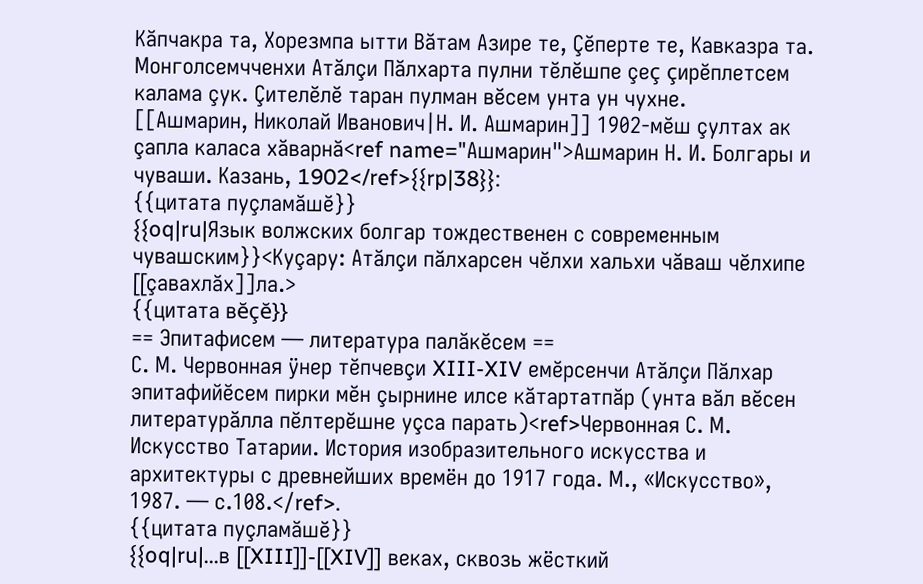Кăпчакра та, Хорезмпа ытти Вăтам Азире те, Çĕперте те, Кавказра та. Монголсемчченхи Атăлçи Пăлхарта пулни тĕлĕшпе çеç çирĕплетсем калама çук. Çителĕлĕ таран пулман вĕсем унта ун чухне.
[[Ашмарин, Николай Иванович|Н. И. Ашмарин]] 1902-мĕш çултах ак çапла каласа хăварнă<ref name="Ашмарин">Ашмарин Н. И. Болгары и чуваши. Казань, 1902</ref>{{rp|38}}:
{{цитата пуçламăшĕ}}
{{oq|ru|Язык волжских болгар тождественен с современным чувашским}}<Куçару: Атăлçи пăлхарсен чĕлхи хальхи чăваш чĕлхипе [[çавахлăх]]ла.>
{{цитата вĕçĕ}}
== Эпитафисем — литература палăкĕсем ==
С. М. Червонная ÿнер тĕпчевçи XIII-XIV емĕрсенчи Атăлçи Пăлхар эпитафийĕсем пирки мĕн çырнине илсе кăтартатпăр (унта вăл вĕсен литературăлла пĕлтерĕшне уçса парать)<ref>Червонная С. М. Искусство Татарии. История изобразительного искусства и архитектуры с древнейших времён до 1917 года. М., «Искусство», 1987. — с.108.</ref>.
{{цитата пуçламăшĕ}}
{{oq|ru|...в [[XIII]]-[[XIV]] веках, сквозь жёсткий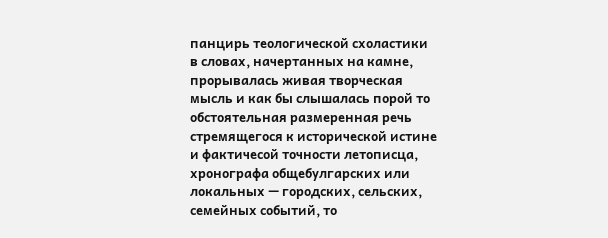панцирь теологической схоластики в словах, начертанных на камне, прорывалась живая творческая мысль и как бы слышалась порой то обстоятельная размеренная речь стремящегося к исторической истине и фактичесой точности летописца, хронографа общебулгарских или локальных — городских, сельских, семейных событий, то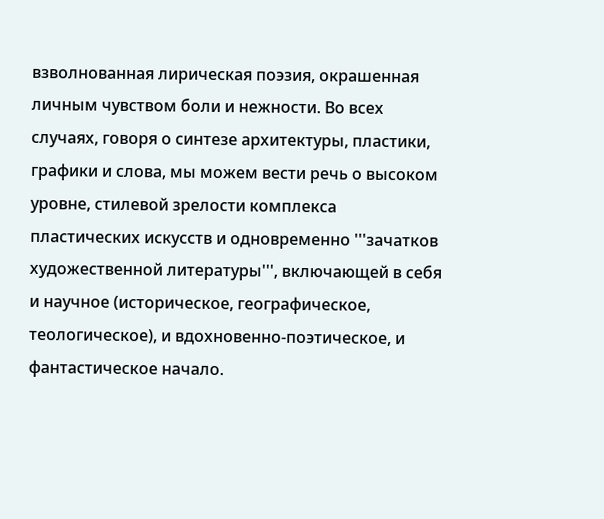взволнованная лирическая поэзия, окрашенная личным чувством боли и нежности. Во всех случаях, говоря о синтезе архитектуры, пластики, графики и слова, мы можем вести речь о высоком уровне, стилевой зрелости комплекса пластических искусств и одновременно '''зачатков художественной литературы''', включающей в себя и научное (историческое, географическое, теологическое), и вдохновенно-поэтическое, и фантастическое начало.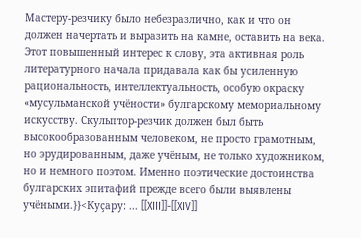Мастеру-резчику было небезразлично, как и что он должен начертать и выразить на камне, оставить на века. Этот повышенный интерес к слову, эта активная роль литературного начала придавала как бы усиленную рациональность, интеллектуальность, особую окраску «мусульманской учёности» булгарскому мемориальному искусству. Скульптор-резчик должен был быть высокообразованным человеком, не просто грамотным, но эрудированным, даже учёным, не только художником, но и немного поэтом. Именно поэтические достоинства булгарских эпитафий прежде всего были выявлены учёными.}}<Куçару: ... [[XIII]]-[[XIV]]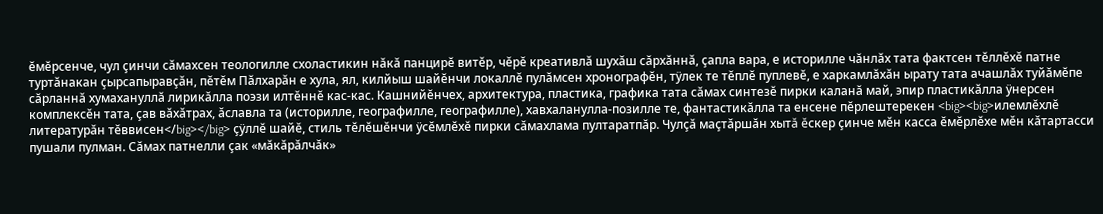ĕмĕрсенче, чул çинчи сăмахсен теологилле схоластикин нăкă панцирĕ витĕр, чĕрĕ креативлă шухăш сăрхăннă, çапла вара, е историлле чăнлăх тата фактсен тĕллĕхĕ патне туртăнакан çырсапыравçăн, пĕтĕм Пăлхарăн е хула, ял, килйыш шайĕнчи локаллĕ пулăмсен хронографĕн, тÿлек те тĕплĕ пуплевĕ, е харкамлăхăн ырату тата ачашлăх туйăмĕпе сăрланнă хумахануллă лирикăлла поэзи илтĕннĕ кас-кас. Кашнийĕнчех, архитектура, пластика, графика тата сăмах синтезĕ пирки каланă май, эпир пластикăлла ÿнерсен комплексĕн тата, çав вăхăтрах, ăславла та (историлле, географилле, географилле), хавхаланулла-позилле те, фантастикăлла та енсене пĕрлештерекен <big><big>илемлĕхлĕ литературăн тĕввисен</big></big> çÿллĕ шайĕ, стиль тĕлĕшĕнчи ÿсĕмлĕхĕ пирки сăмахлама пултаратпăр. Чулçă маçтăршăн хытă ĕскер çинче мĕн касса ĕмĕрлĕхе мĕн кăтартасси пушали пулман. Сăмах патнелли çак «мăкăрăлчăк»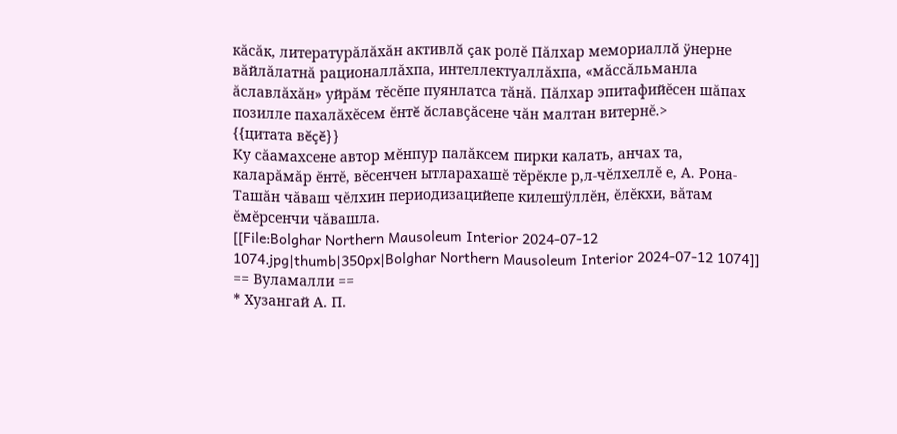кăсăк, литературăлăхăн активлă çак ролĕ Пăлхар мемориаллă ÿнерне вăйлăлатнă рационаллăхпа, интеллектуаллăхпа, «мăссăльманла ăславлăхăн» уйрăм тĕсĕпе пуянлатса тăнă. Пăлхар эпитафийĕсен шăпах позилле пахалăхĕсем ĕнтĕ ăславçăсене чăн малтан витернĕ.>
{{цитата вĕçĕ}}
Ку сăамахсене автор мĕнпур палăксем пирки калать, анчах та, каларăмăр ĕнтĕ, вĕсенчен ытларахашĕ тĕрĕкле р,л-чĕлхеллĕ е, А. Рона-Ташăн чăваш чĕлхин периодизацийепе килешÿллĕн, ĕлĕкхи, вăтам ĕмĕрсенчи чăвашла.
[[File:Bolghar Northern Mausoleum Interior 2024-07-12 1074.jpg|thumb|350px|Bolghar Northern Mausoleum Interior 2024-07-12 1074]]
== Вуламалли ==
* Хузангай А. П.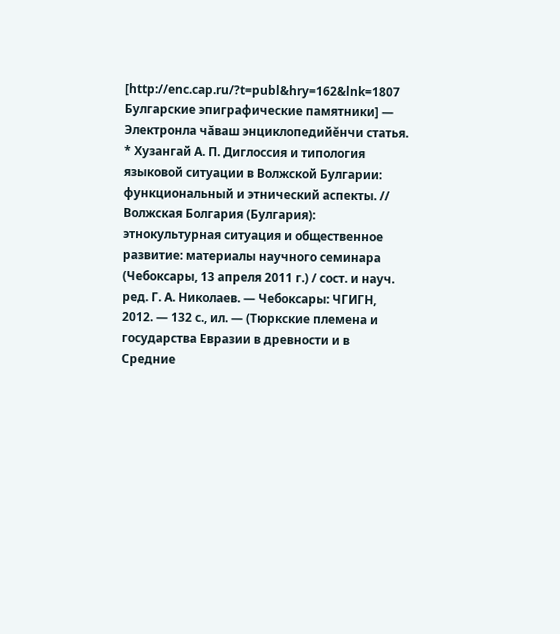[http://enc.cap.ru/?t=publ&hry=162&lnk=1807 Булгарские эпиграфические памятники] — Электронла чăваш энциклопедийĕнчи статья.
* Хузангай А. П. Диглоссия и типология языковой ситуации в Волжской Булгарии: функциональный и этнический аспекты. // Волжская Болгария (Булгария): этнокультурная ситуация и общественное развитие: материалы научного семинара (Чебоксары, 13 апреля 2011 г.) / сост. и науч. ред. Г. А. Николаев. — Чебоксары: ЧГИГН, 2012. — 132 с., ил. — (Тюркские племена и государства Евразии в древности и в Средние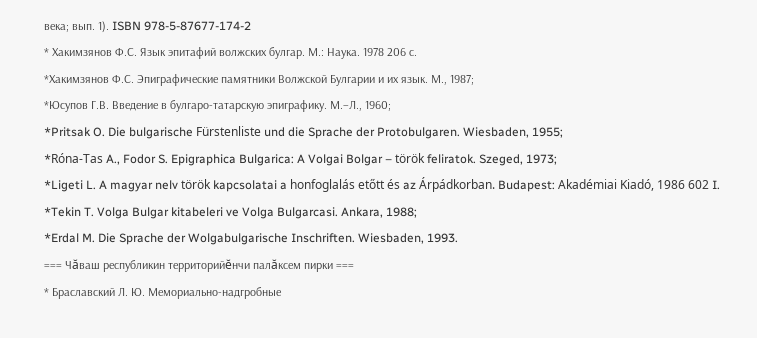века; вып. 1). ISBN 978-5-87677-174-2
* Хакимзянов Ф.С. Язык эпитафий волжских булгар. М.: Наука. 1978 206 с.
*Хакимзянов Ф.С. Эпиграфические памятники Волжской Булгарии и их язык. М., 1987;
*Юсупов Г.В. Введение в булгаро-татарскую эпиграфику. М.–Л., 1960;
*Pritsak O. Die bulgarische Fürstenliste und die Sprache der Protobulgaren. Wiesbaden, 1955;
*Róna-Tas A., Fodor S. Epigraphica Bulgarica: A Volgai Bolgar – török feliratok. Szeged, 1973;
*Ligeti L. A magyar nelv török kapcsolatai a honfoglalás etőtt és az Árpádkorban. Budapest: Akadémiai Kiadó, 1986 602 I.
*Tekin T. Volga Bulgar kitabeleri ve Volga Bulgarcasi. Ankara, 1988;
*Erdal M. Die Sprache der Wolgabulgarische Inschriften. Wiesbaden, 1993.
=== Чăваш республикин территорийĕнчи палăксем пирки ===
* Браславский Л. Ю. Мемориально-надгробные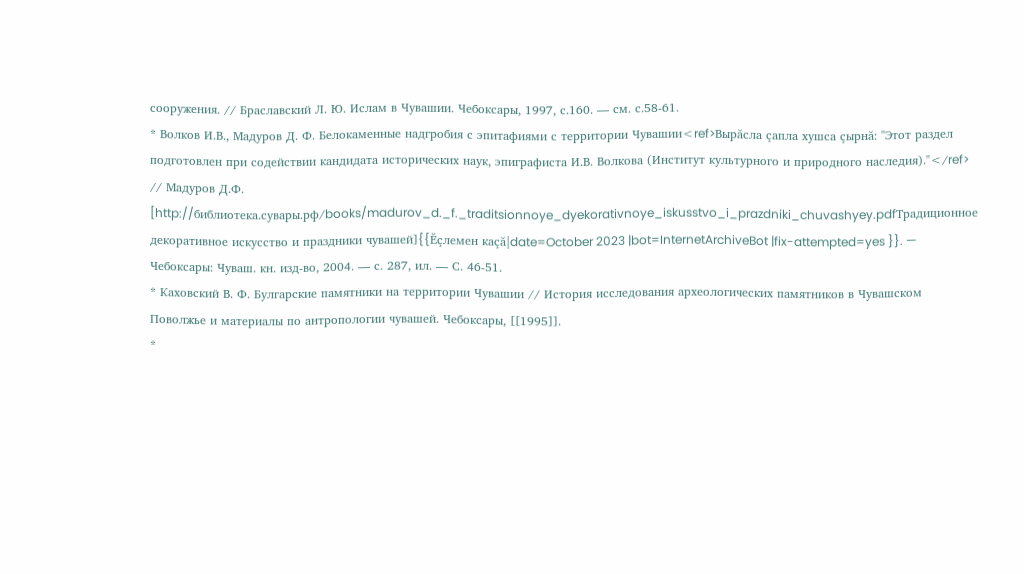сооружения. // Браславский Л. Ю. Ислам в Чувашии. Чебоксары, 1997, с.160. — см. с.58-61.
* Волков И.В., Мадуров Д. Ф. Белокаменные надгробия с эпитафиями с территории Чувашии<ref>Вырăсла çапла хушса çырнă: "Этот раздел подготовлен при содействии кандидата исторических наук, эпиграфиста И.В. Волкова (Институт культурного и природного наследия)."</ref> // Мадуров Д.Ф. [http://библиотека.сувары.рф/books/madurov_d._f._traditsionnoye_dyekorativnoye_iskusstvo_i_prazdniki_chuvashyey.pdfТрадиционное декоративное искусство и праздники чувашей]{{Ĕçлемен каçă|date=October 2023 |bot=InternetArchiveBot |fix-attempted=yes }}. — Чебоксары: Чуваш. кн. изд-во, 2004. — с. 287, ил. — С. 46-51.
* Каховский В. Ф. Булгарские памятники на территории Чувашии // История исследования археологических памятников в Чувашском Поволжье и материалы по антропологии чувашей. Чебоксары, [[1995]].
*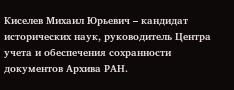Киселев Михаил Юрьевич – кандидат исторических наук, руководитель Центра учета и обеспечения сохранности документов Архива РАН.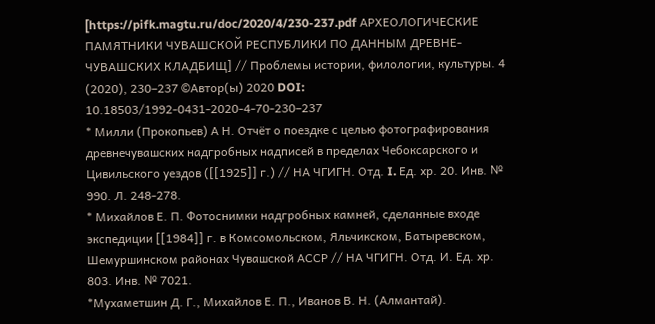[https://pifk.magtu.ru/doc/2020/4/230-237.pdf АРХЕОЛОГИЧЕСКИЕ ПАМЯТНИКИ ЧУВАШСКОЙ РЕСПУБЛИКИ ПО ДАННЫМ ДРЕВНЕ-ЧУВАШСКИХ КЛАДБИЩ] // Проблемы истории, филологии, культуры. 4 (2020), 230–237 ©Автор(ы) 2020 DOI: 10.18503/1992-0431-2020-4-70-230–237
* Милли (Прокопьев) А Н. Отчёт о поездке с целью фотографирования древнечувашских надгробных надписей в пределах Чебоксарского и Цивильского уездов ([[1925]] г.) // НА ЧГИГН. Отд. I. Ед. хр. 20. Инв. № 990. Л. 248-278.
* Михайлов Е. П. Фотоснимки надгробных камней, сделанные входе экспедиции [[1984]] г. в Комсомольском, Яльчикском, Батыревском, Шемуршинском районах Чувашской АССР // НА ЧГИГН. Отд. И. Ед. хр. 803. Инв. № 7021.
*Мухаметшин Д. Г., Михайлов Е. П., Иванов В. Н. (Алмантай).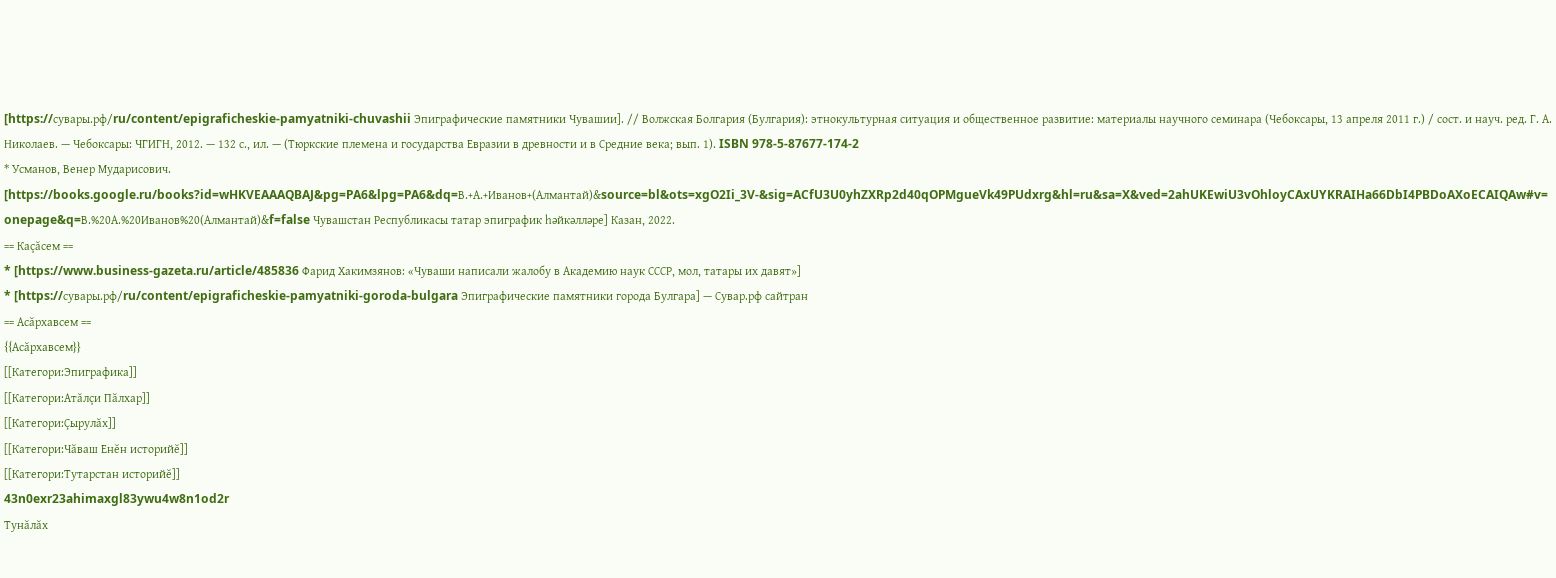[https://сувары.рф/ru/content/epigraficheskie-pamyatniki-chuvashii Эпиграфические памятники Чувашии]. // Волжская Болгария (Булгария): этнокультурная ситуация и общественное развитие: материалы научного семинара (Чебоксары, 13 апреля 2011 г.) / сост. и науч. ред. Г. А. Николаев. — Чебоксары: ЧГИГН, 2012. — 132 с., ил. — (Тюркские племена и государства Евразии в древности и в Средние века; вып. 1). ISBN 978-5-87677-174-2
* Усманов, Венер Мударисович. [https://books.google.ru/books?id=wHKVEAAAQBAJ&pg=PA6&lpg=PA6&dq=В.+А.+Иванов+(Алмантай)&source=bl&ots=xgO2Ii_3V-&sig=ACfU3U0yhZXRp2d40qOPMgueVk49PUdxrg&hl=ru&sa=X&ved=2ahUKEwiU3vOhloyCAxUYKRAIHa66DbI4PBDoAXoECAIQAw#v=onepage&q=В.%20А.%20Иванов%20(Алмантай)&f=false Чувашстан Республикасы татар эпиграфик һәйкәлләре] Казан, 2022.
== Каçăсем ==
* [https://www.business-gazeta.ru/article/485836 Фарид Хакимзянов: «Чуваши написали жалобу в Академию наук СССР, мол, татары их давят»]
* [https://сувары.рф/ru/content/epigraficheskie-pamyatniki-goroda-bulgara Эпиграфические памятники города Булгара] — Сувар.рф сайтран
== Асăрхавсем ==
{{Асăрхавсем}}
[[Категори:Эпиграфика]]
[[Категори:Атăлçи Пăлхар]]
[[Категори:Çырулăх]]
[[Категори:Чăваш Енĕн историйĕ]]
[[Категори:Тутарстан историйĕ]]
43n0exr23ahimaxgl83ywu4w8n1od2r
Тунăлăх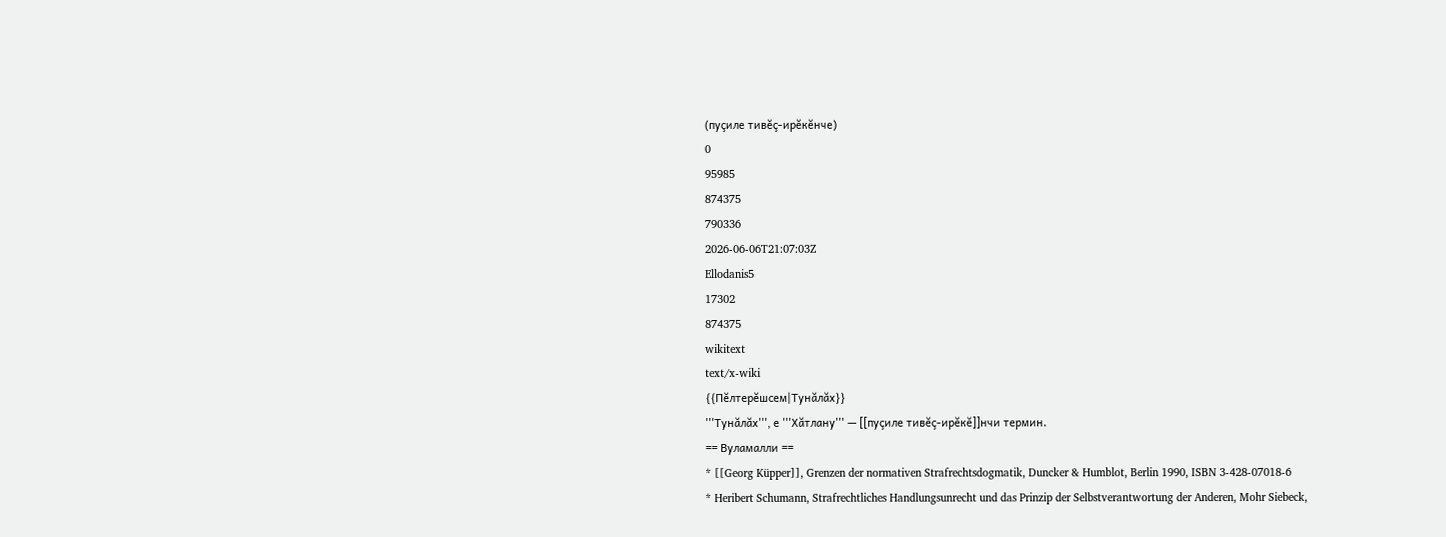(пуçиле тивĕç-ирĕкĕнче)
0
95985
874375
790336
2026-06-06T21:07:03Z
Ellodanis5
17302
874375
wikitext
text/x-wiki
{{Пĕлтерĕшсем|Тунăлăх}}
'''Тунăлăх''', е '''Хăтлану''' — [[пуçиле тивĕç-ирĕкĕ]]нчи термин.
== Вуламалли ==
* [[Georg Küpper]], Grenzen der normativen Strafrechtsdogmatik, Duncker & Humblot, Berlin 1990, ISBN 3-428-07018-6
* Heribert Schumann, Strafrechtliches Handlungsunrecht und das Prinzip der Selbstverantwortung der Anderen, Mohr Siebeck,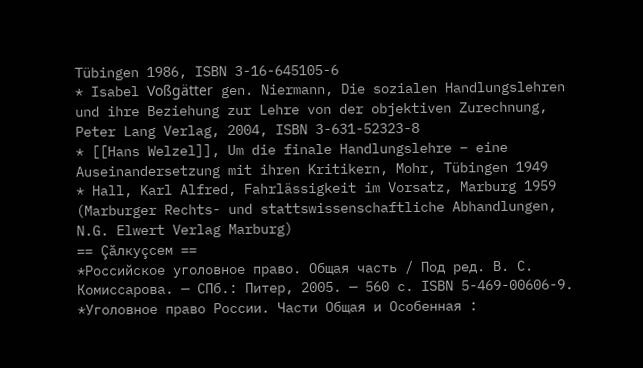Tübingen 1986, ISBN 3-16-645105-6
* Isabel Voßgätter gen. Niermann, Die sozialen Handlungslehren und ihre Beziehung zur Lehre von der objektiven Zurechnung, Peter Lang Verlag, 2004, ISBN 3-631-52323-8
* [[Hans Welzel]], Um die finale Handlungslehre – eine Auseinandersetzung mit ihren Kritikern, Mohr, Tübingen 1949
* Hall, Karl Alfred, Fahrlässigkeit im Vorsatz, Marburg 1959 (Marburger Rechts- und stattswissenschaftliche Abhandlungen, N.G. Elwert Verlag Marburg)
== Çăлкуçсем ==
*Российское уголовное право. Общая часть / Под ред. В. С. Комиссарова. — СПб.: Питер, 2005. — 560 с. ISBN 5-469-00606-9.
*Уголовное право России. Части Общая и Особенная :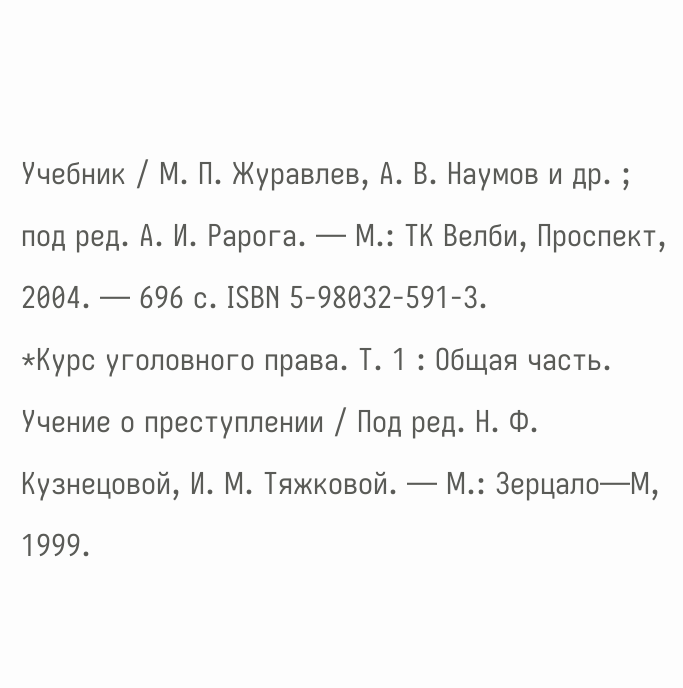Учебник / М. П. Журавлев, А. В. Наумов и др. ; под ред. А. И. Рарога. — М.: ТК Велби, Проспект, 2004. — 696 с. ISBN 5-98032-591-3.
*Курс уголовного права. Т. 1 : Общая часть. Учение о преступлении / Под ред. Н. Ф. Кузнецовой, И. М. Тяжковой. — М.: Зерцало—М, 1999.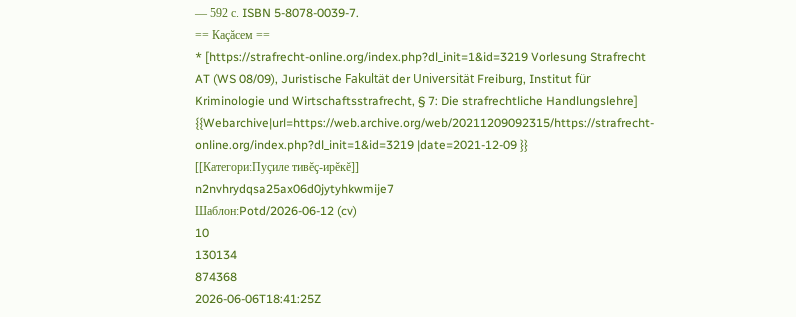— 592 с. ISBN 5-8078-0039-7.
== Каçăсем ==
* [https://strafrecht-online.org/index.php?dl_init=1&id=3219 Vorlesung Strafrecht AT (WS 08/09), Juristische Fakultät der Universität Freiburg, Institut für Kriminologie und Wirtschaftsstrafrecht, § 7: Die strafrechtliche Handlungslehre] {{Webarchive|url=https://web.archive.org/web/20211209092315/https://strafrecht-online.org/index.php?dl_init=1&id=3219 |date=2021-12-09 }}
[[Категори:Пуçиле тивĕç-ирĕкĕ]]
n2nvhrydqsa25ax06d0jytyhkwmije7
Шаблон:Potd/2026-06-12 (cv)
10
130134
874368
2026-06-06T18:41:25Z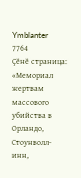Ymblanter
7764
Ҫӗнӗ страница: «Мемориал жертвам массового убийства в Орландо, Стоунволл-инн,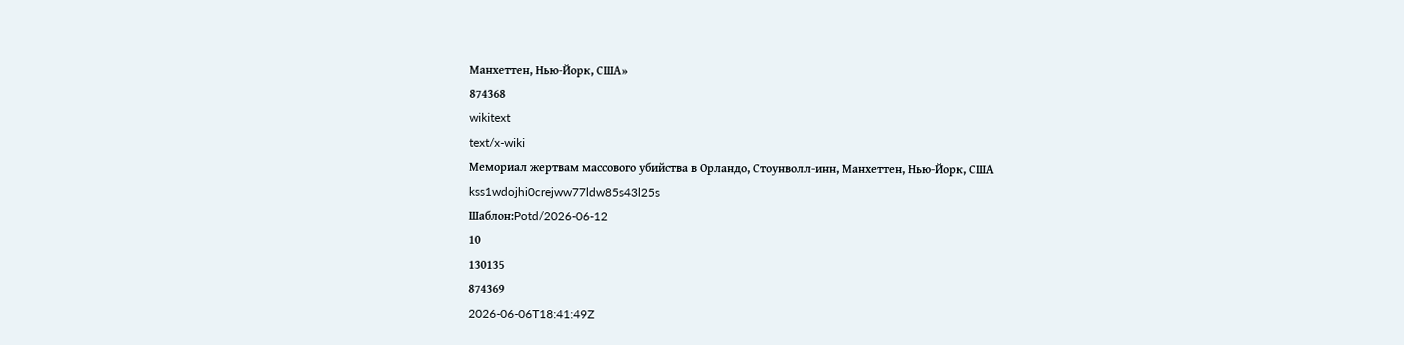Манхеттен, Нью-Йорк, США»
874368
wikitext
text/x-wiki
Мемориал жертвам массового убийства в Орландо, Стоунволл-инн, Манхеттен, Нью-Йорк, США
kss1wdojhi0crejww77ldw85s43l25s
Шаблон:Potd/2026-06-12
10
130135
874369
2026-06-06T18:41:49Z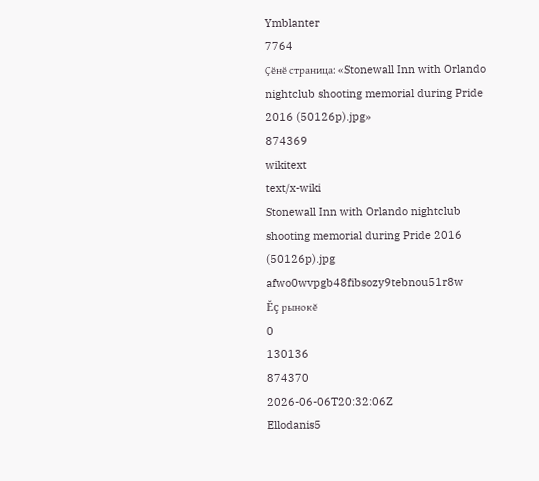Ymblanter
7764
Ҫӗнӗ страница: «Stonewall Inn with Orlando nightclub shooting memorial during Pride 2016 (50126p).jpg»
874369
wikitext
text/x-wiki
Stonewall Inn with Orlando nightclub shooting memorial during Pride 2016 (50126p).jpg
afwo0wvpgb48fibsozy9tebnou51r8w
Ĕç рынокĕ
0
130136
874370
2026-06-06T20:32:06Z
Ellodanis5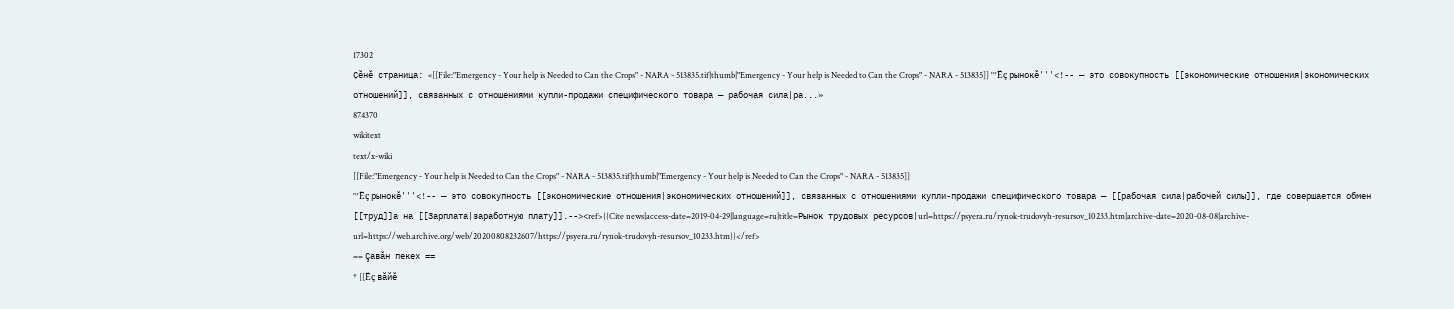17302
Ҫӗнӗ страница: «[[File:"Emergency - Your help is Needed to Can the Crops" - NARA - 513835.tif|thumb|"Emergency - Your help is Needed to Can the Crops" - NARA - 513835]] '''Ĕç рынокĕ'''<!-- — это совокупность [[экономические отношения|экономических отношений]], связанных с отношениями купли-продажи специфического товара — рабочая сила|ра...»
874370
wikitext
text/x-wiki
[[File:"Emergency - Your help is Needed to Can the Crops" - NARA - 513835.tif|thumb|"Emergency - Your help is Needed to Can the Crops" - NARA - 513835]]
'''Ĕç рынокĕ'''<!-- — это совокупность [[экономические отношения|экономических отношений]], связанных с отношениями купли-продажи специфического товара — [[рабочая сила|рабочей силы]], где совершается обмен [[труд]]а на [[Зарплата|заработную плату]].--><ref>{{Cite news|access-date=2019-04-29|language=ru|title=Рынок трудовых ресурсов|url=https://psyera.ru/rynok-trudovyh-resursov_10233.htm|archive-date=2020-08-08|archive-url=https://web.archive.org/web/20200808232607/https://psyera.ru/rynok-trudovyh-resursov_10233.htm}}</ref>
== Çавăн пекех ==
* [[Ĕç вăйĕ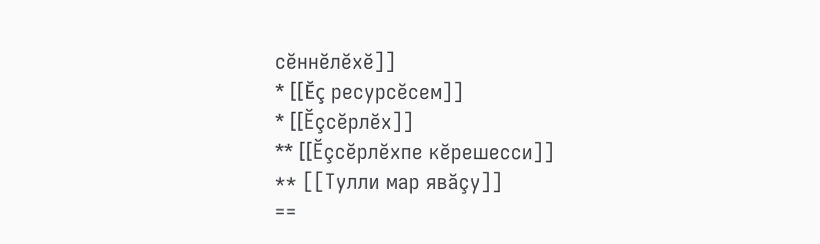сĕннĕлĕхĕ]]
* [[Ĕç ресурсĕсем]]
* [[Ĕçсĕрлĕх]]
** [[Ĕçсĕрлĕхпе кĕрешесси]]
** [[Тулли мар явăçу]]
==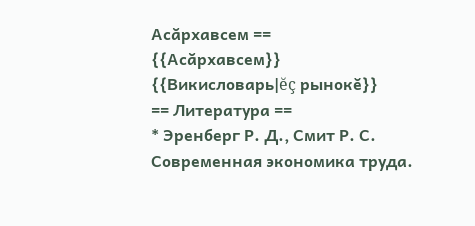Асăрхавсем ==
{{Асăрхавсем}}
{{Викисловарь|ĕç рынокĕ}}
== Литература ==
* Эренберг Р. Д., Смит Р. С. Современная экономика труда.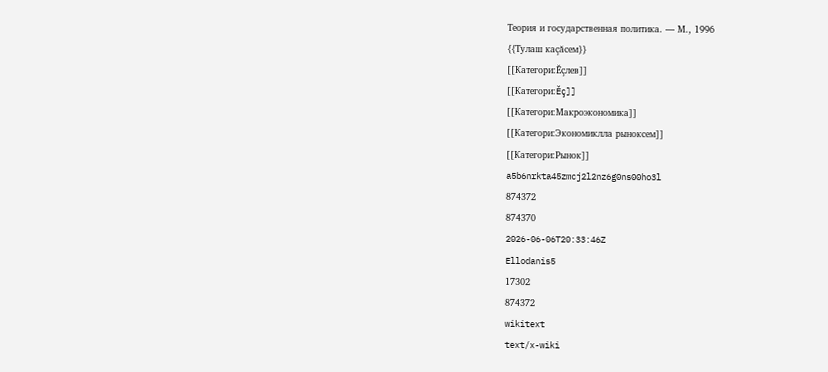Теория и государственная политика. — М., 1996
{{Тулаш каçăсем}}
[[Категори:Ĕçлев]]
[[Категори:Ĕç]]
[[Категори:Макроэкономика]]
[[Категори:Экономиклла рыноксем]]
[[Категори:Рынок]]
a5b6nrkta45zmcj2l2nz6g0ns00ho3l
874372
874370
2026-06-06T20:33:46Z
Ellodanis5
17302
874372
wikitext
text/x-wiki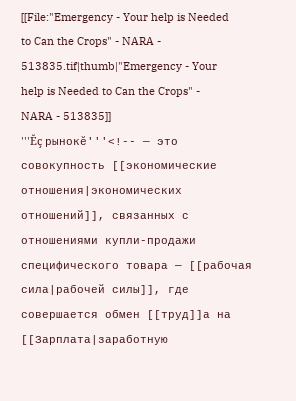[[File:"Emergency - Your help is Needed to Can the Crops" - NARA - 513835.tif|thumb|"Emergency - Your help is Needed to Can the Crops" - NARA - 513835]]
'''Ĕç рынокĕ'''<!-- — это совокупность [[экономические отношения|экономических отношений]], связанных с отношениями купли-продажи специфического товара — [[рабочая сила|рабочей силы]], где совершается обмен [[труд]]а на [[Зарплата|заработную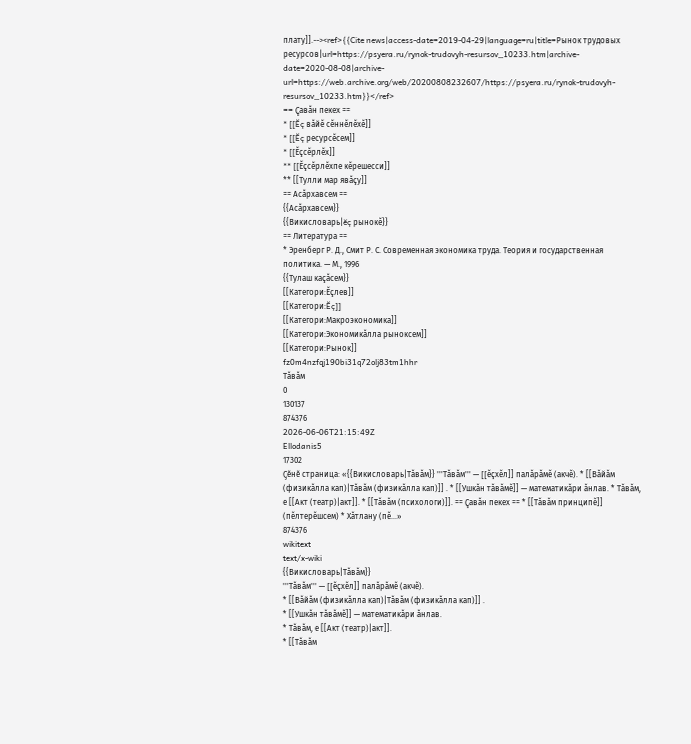плату]].--><ref>{{Cite news|access-date=2019-04-29|language=ru|title=Рынок трудовых ресурсов|url=https://psyera.ru/rynok-trudovyh-resursov_10233.htm|archive-date=2020-08-08|archive-url=https://web.archive.org/web/20200808232607/https://psyera.ru/rynok-trudovyh-resursov_10233.htm}}</ref>
== Çавăн пекех ==
* [[Ĕç вăйĕ сĕннĕлĕхĕ]]
* [[Ĕç ресурсĕсем]]
* [[Ĕçсĕрлĕх]]
** [[Ĕçсĕрлĕхпе кĕрешесси]]
** [[Тулли мар явăçу]]
== Асăрхавсем ==
{{Асăрхавсем}}
{{Викисловарь|ĕç рынокĕ}}
== Литература ==
* Эренберг Р. Д., Смит Р. С. Современная экономика труда. Теория и государственная политика. — М., 1996
{{Тулаш каçăсем}}
[[Категори:Ĕçлев]]
[[Категори:Ĕç]]
[[Категори:Макроэкономика]]
[[Категори:Экономикăлла рыноксем]]
[[Категори:Рынок]]
fz0m4nzfqj190bi31q72olj83tm1hhr
Тăвăм
0
130137
874376
2026-06-06T21:15:49Z
Ellodanis5
17302
Ҫӗнӗ страница: «{{Викисловарь|Тăвăм}} '''Тăвăм''' — [[ĕçхĕл]] палăрăмĕ (акчĕ). * [[Вăйăм (физикăлла кап)|Тăвăм (физикăлла кап)]] . * [[Ушкăн тăвăмĕ]] — математикăри ăнлав. * Тăвăм, е [[Акт (театр)|акт]]. * [[Тăвăм (психологи)]]. == Çавăн пекех == * [[Тăвăм принципĕ]] (пĕлтерĕшсем) * Хăтлану (пĕ...»
874376
wikitext
text/x-wiki
{{Викисловарь|Тăвăм}}
'''Тăвăм''' — [[ĕçхĕл]] палăрăмĕ (акчĕ).
* [[Вăйăм (физикăлла кап)|Тăвăм (физикăлла кап)]] .
* [[Ушкăн тăвăмĕ]] — математикăри ăнлав.
* Тăвăм, е [[Акт (театр)|акт]].
* [[Тăвăм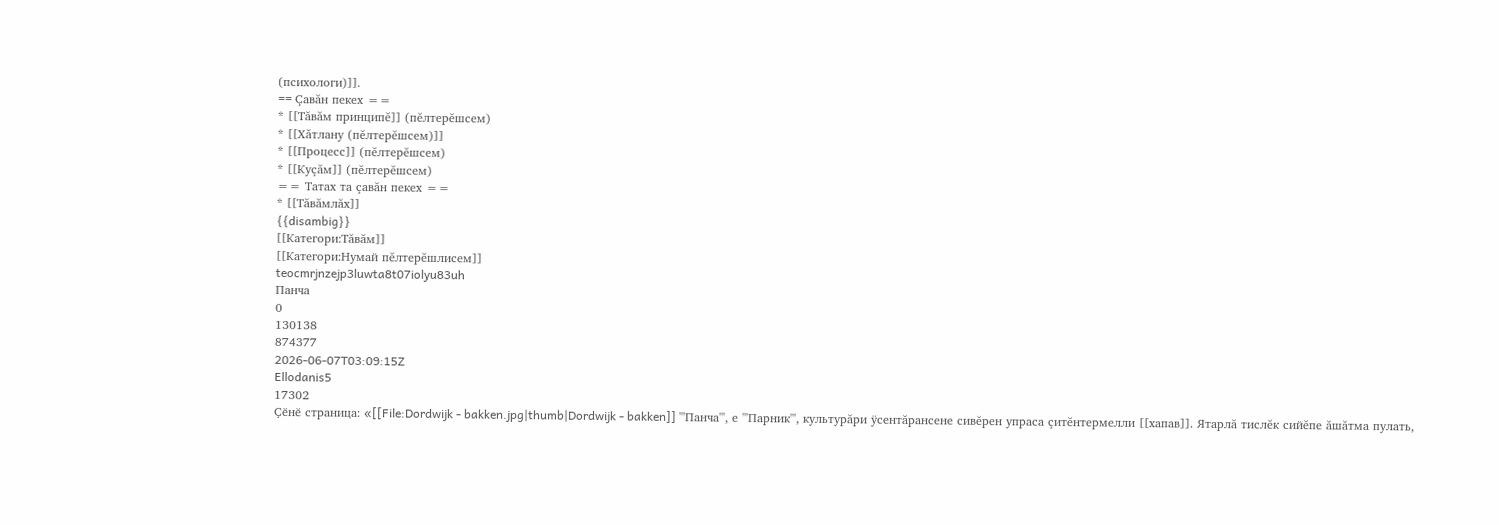(психологи)]].
== Çавăн пекех ==
* [[Тăвăм принципĕ]] (пĕлтерĕшсем)
* [[Хăтлану (пĕлтерĕшсем)]]
* [[Процесс]] (пĕлтерĕшсем)
* [[Куçăм]] (пĕлтерĕшсем)
== Татах та çавăн пекех ==
* [[Тăвăмлăх]]
{{disambig}}
[[Категори:Тăвăм]]
[[Категори:Нумай пĕлтерĕшлисем]]
teocmrjnzejp3luwta8t07iolyu83uh
Панча
0
130138
874377
2026-06-07T03:09:15Z
Ellodanis5
17302
Ҫӗнӗ страница: «[[File:Dordwijk - bakken.jpg|thumb|Dordwijk - bakken]] '''Панча''', е '''Парник''', культурăри ÿсентăрансене сивĕрен упраса çитĕнтермелли [[хапав]]. Ятарлă тислĕк сийĕпе ăшăтма пулать,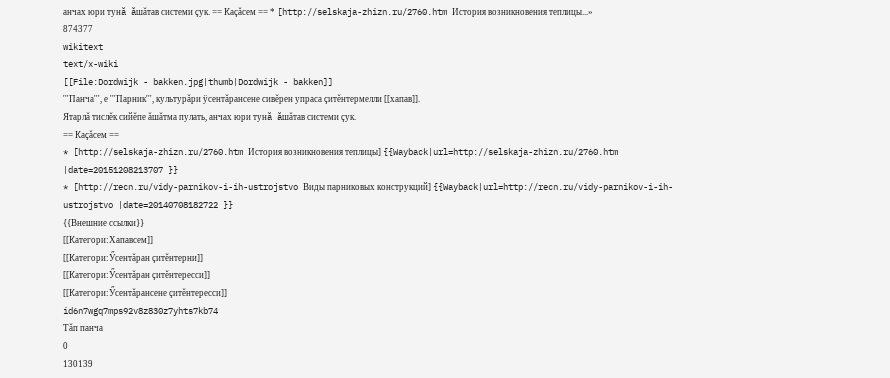анчах юри тунă ăшăтав системи çук. == Каçăсем == * [http://selskaja-zhizn.ru/2760.htm История возникновения теплицы...»
874377
wikitext
text/x-wiki
[[File:Dordwijk - bakken.jpg|thumb|Dordwijk - bakken]]
'''Панча''', е '''Парник''', культурăри ÿсентăрансене сивĕрен упраса çитĕнтермелли [[хапав]].
Ятарлă тислĕк сийĕпе ăшăтма пулать, анчах юри тунă ăшăтав системи çук.
== Каçăсем ==
* [http://selskaja-zhizn.ru/2760.htm История возникновения теплицы] {{Wayback|url=http://selskaja-zhizn.ru/2760.htm |date=20151208213707 }}
* [http://recn.ru/vidy-parnikov-i-ih-ustrojstvo Виды парниковых конструкций] {{Wayback|url=http://recn.ru/vidy-parnikov-i-ih-ustrojstvo |date=20140708182722 }}
{{Внешние ссылки}}
[[Категори:Хапавсем]]
[[Категори:Ӳсентăран çитĕнтерни]]
[[Категори:Ӳсентăран çитĕнтересси]]
[[Категори:Ӳсентăрансене çитĕнтересси]]
id6n7wgq7mps92v8z830z7yhts7kb74
Тăп панча
0
130139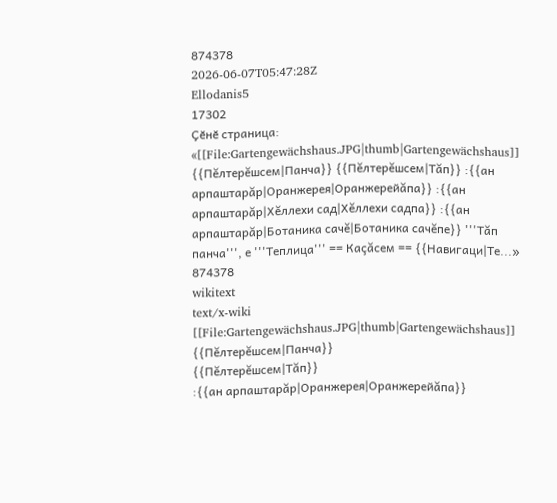874378
2026-06-07T05:47:28Z
Ellodanis5
17302
Ҫӗнӗ страница: «[[File:Gartengewächshaus.JPG|thumb|Gartengewächshaus]] {{Пĕлтерĕшсем|Панча}} {{Пĕлтерĕшсем|Тăп}} :{{ан арпаштарăр|Оранжерея|Оранжерейăпа}} :{{ан арпаштарăр|Хĕллехи сад|Хĕллехи садпа}} :{{ан арпаштарăр|Ботаника сачĕ|Ботаника сачĕпе}} '''Тăп панча''', е '''Теплица''' == Каçăсем == {{Навигаци|Те...»
874378
wikitext
text/x-wiki
[[File:Gartengewächshaus.JPG|thumb|Gartengewächshaus]]
{{Пĕлтерĕшсем|Панча}}
{{Пĕлтерĕшсем|Тăп}}
:{{ан арпаштарăр|Оранжерея|Оранжерейăпа}}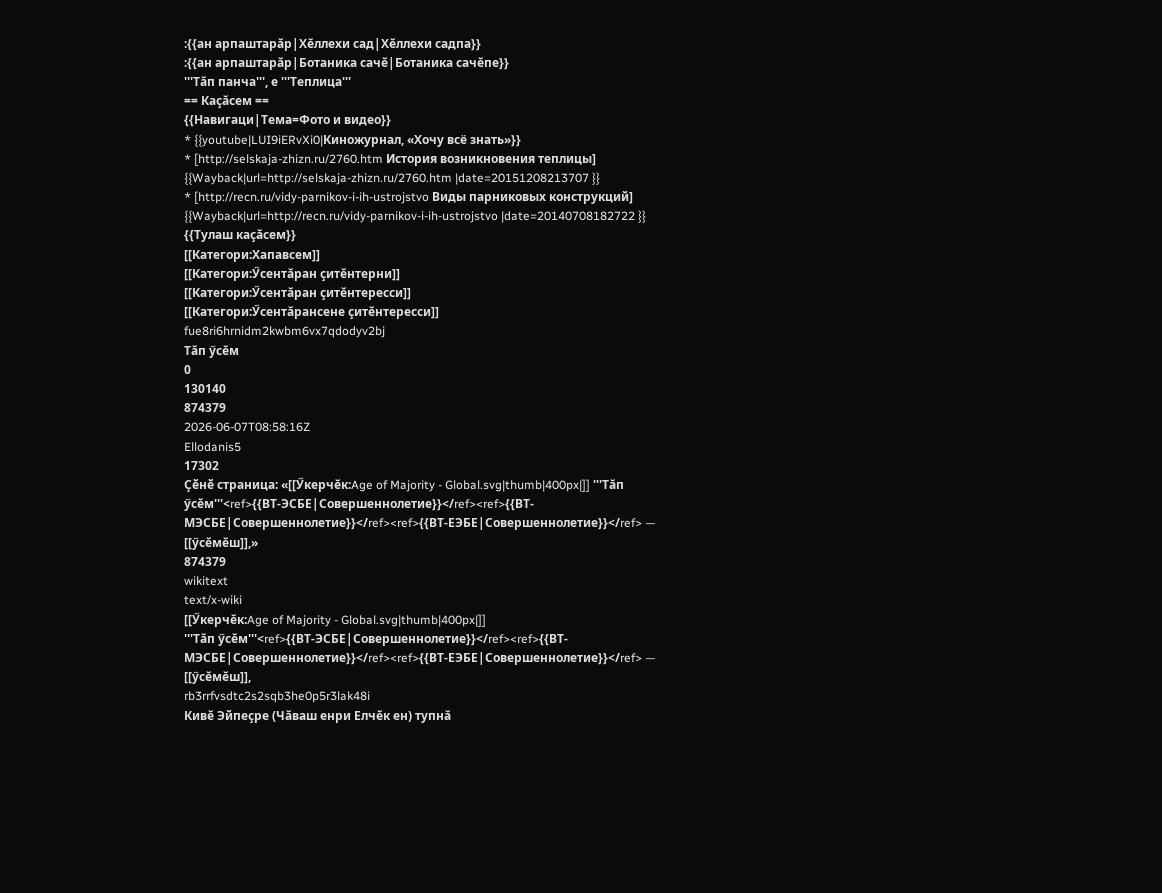:{{ан арпаштарăр|Хĕллехи сад|Хĕллехи садпа}}
:{{ан арпаштарăр|Ботаника сачĕ|Ботаника сачĕпе}}
'''Тăп панча''', е '''Теплица'''
== Каçăсем ==
{{Навигаци|Тема=Фото и видео}}
* {{youtube|LUI9iERvXi0|Киножурнал, «Хочу всё знать»}}
* [http://selskaja-zhizn.ru/2760.htm История возникновения теплицы] {{Wayback|url=http://selskaja-zhizn.ru/2760.htm |date=20151208213707 }}
* [http://recn.ru/vidy-parnikov-i-ih-ustrojstvo Виды парниковых конструкций] {{Wayback|url=http://recn.ru/vidy-parnikov-i-ih-ustrojstvo |date=20140708182722 }}
{{Тулаш каçăсем}}
[[Категори:Хапавсем]]
[[Категори:Ӳсентăран çитĕнтерни]]
[[Категори:Ӳсентăран çитĕнтересси]]
[[Категори:Ӳсентăрансене çитĕнтересси]]
fue8ri6hrnidm2kwbm6vx7qdodyv2bj
Тăп ӳсĕм
0
130140
874379
2026-06-07T08:58:16Z
Ellodanis5
17302
Ҫӗнӗ страница: «[[Ӳкерчĕк:Age of Majority - Global.svg|thumb|400px|]] '''Тăп ӳсĕм'''<ref>{{ВТ-ЭСБЕ|Совершеннолетие}}</ref><ref>{{ВТ-МЭСБЕ|Совершеннолетие}}</ref><ref>{{ВТ-ЕЭБЕ|Совершеннолетие}}</ref> — [[ӳсĕмĕш]],»
874379
wikitext
text/x-wiki
[[Ӳкерчĕк:Age of Majority - Global.svg|thumb|400px|]]
'''Тăп ӳсĕм'''<ref>{{ВТ-ЭСБЕ|Совершеннолетие}}</ref><ref>{{ВТ-МЭСБЕ|Совершеннолетие}}</ref><ref>{{ВТ-ЕЭБЕ|Совершеннолетие}}</ref> — [[ӳсĕмĕш]],
rb3rrfvsdtc2s2sqb3he0p5r3lak48i
Кивĕ Эйпеçре (Чăваш енри Елчĕк ен) тупнă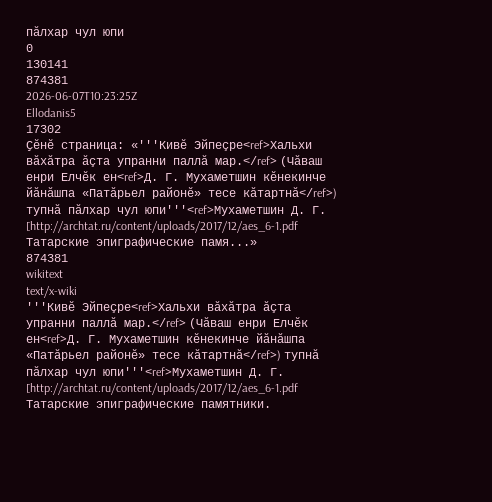пăлхар чул юпи
0
130141
874381
2026-06-07T10:23:25Z
Ellodanis5
17302
Ҫӗнӗ страница: «'''Кивĕ Эйпеçре<ref>Хальхи вăхăтра ăçта упранни паллă мар.</ref> (Чăваш енри Елчĕк ен<ref>Д. Г. Мухаметшин кĕнекинче йăнăшпа «Патăрьел районĕ» тесе кăтартнă</ref>) тупнă пăлхар чул юпи'''<ref>Мухаметшин Д. Г. [http://archtat.ru/content/uploads/2017/12/aes_6-1.pdf Татарские эпиграфические памя...»
874381
wikitext
text/x-wiki
'''Кивĕ Эйпеçре<ref>Хальхи вăхăтра ăçта упранни паллă мар.</ref> (Чăваш енри Елчĕк ен<ref>Д. Г. Мухаметшин кĕнекинче йăнăшпа «Патăрьел районĕ» тесе кăтартнă</ref>) тупнă пăлхар чул юпи'''<ref>Мухаметшин Д. Г. [http://archtat.ru/content/uploads/2017/12/aes_6-1.pdf Татарские эпиграфические памятники.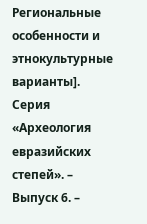Региональные особенности и этнокультурные варианты]. Серия «Археология евразийских степей». – Выпуск 6. –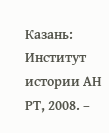Казань: Институт истории АН РТ, 2008. –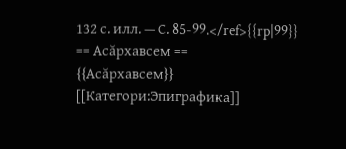132 с. илл. — С. 85-99.</ref>{{rp|99}}
== Асăрхавсем ==
{{Асăрхавсем}}
[[Категори:Эпиграфика]]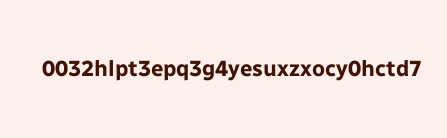0032hlpt3epq3g4yesuxzxocy0hctd7